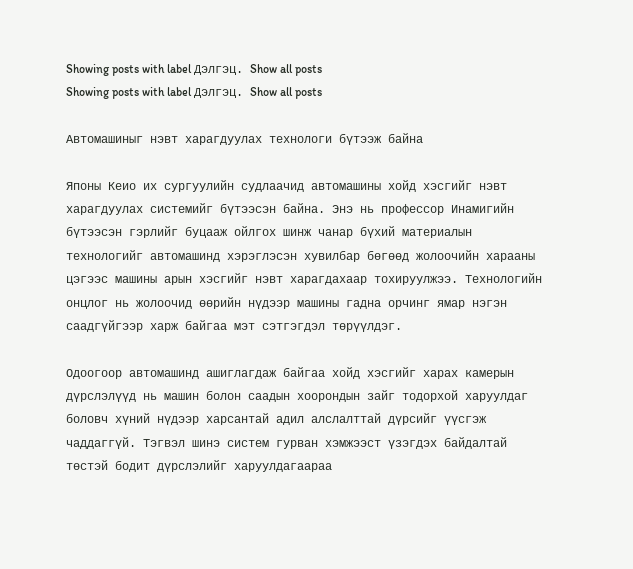Showing posts with label Дэлгэц. Show all posts
Showing posts with label Дэлгэц. Show all posts

Автомашиныг нэвт харагдуулах технологи бүтээж байна

Японы Кеио их сургуулийн судлаачид автомашины хойд хэсгийг нэвт харагдуулах системийг бүтээсэн байна. Энэ нь профессор Инамигийн бүтээсэн гэрлийг буцааж ойлгох шинж чанар бүхий материалын технологийг автомашинд хэрэглэсэн хувилбар бөгөөд жолоочийн харааны цэгээс машины арын хэсгийг нэвт харагдахаар тохируулжээ. Технологийн онцлог нь жолоочид өөрийн нүдээр машины гадна орчинг ямар нэгэн саадгүйгээр харж байгаа мэт сэтгэгдэл төрүүлдэг.

Одоогоор автомашинд ашиглагдаж байгаа хойд хэсгийг харах камерын дүрслэлүүд нь машин болон саадын хоорондын зайг тодорхой харуулдаг боловч хүний нүдээр харсантай адил алслалттай дүрсийг үүсгэж чаддаггүй. Тэгвэл шинэ систем гурван хэмжээст үзэгдэх байдалтай төстэй бодит дүрслэлийг харуулдагаараа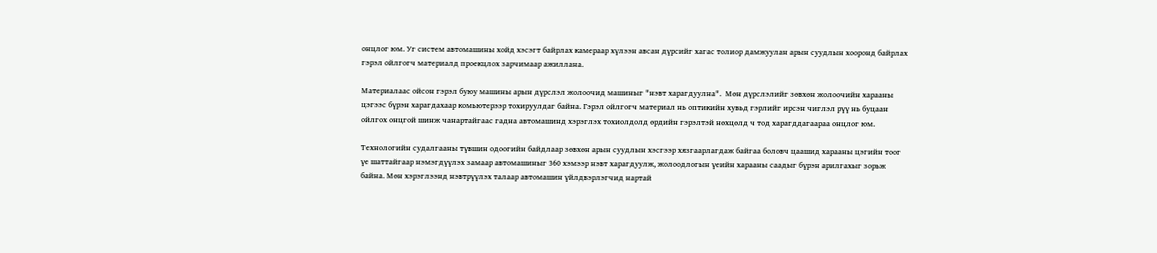онцлог юм. Уг систем автомашины хойд хэсэгт байрлах камераар хүлээн авсан дүрсийг хагас толиор дамжуулан арын суудлын хооронд байрлах гэрэл ойлгогч материалд проекцлох зарчимаар ажиллана.

Материалаас ойсон гэрэл буюу машины арын дүрслэл жолоочид машиныг "нэвт харагдуулна".  Мөн дүрслэлийг зөвхөн жолоочийн харааны цэгээс бүрэн харагдахаар комьютерээр тохируулдаг байна. Гэрэл ойлгогч материал нь оптикийн хувьд гэрлийг ирсэн чиглэл рүү нь буцаан ойлгох онцгой шинж чанартайгаас гадна автомашинд хэрэглэх тохиолдолд өрдийн гэрэлтэй нөхцөлд ч тод харагддагаараа онцлог юм.

Технологийн судалгааны түвшин одоогийн байдлаар зөвхөн арын суудлын хэсгээр хязгаарлагдаж байгаа боловч цаашид харааны цэгийн тоог үе шаттайгаар нэмэгдүүлэх замаар автомашиныг 360 хэмээр нэвт харагдуулж, жолоодлогын үеийн харааны саадыг бүрэн арилгахыг зорьж байна. Мөн хэрэглээнд нэвтрүүлэх талаар автомашин үйлдвэрлэгчид нартай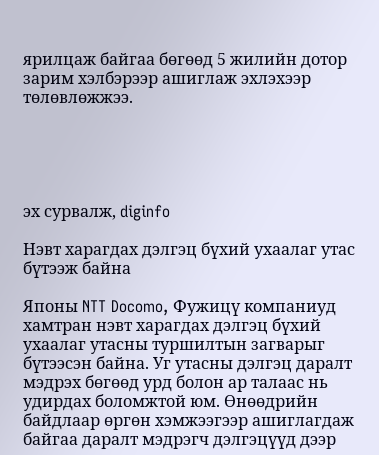ярилцаж байгаа бөгөөд 5 жилийн дотор зарим хэлбэрээр ашиглаж эхлэхээр төлөвлөжжээ.





эх сурвалж, diginfo

Нэвт харагдах дэлгэц бүхий ухаалаг утас бүтээж байна

Японы NTT Docomo, Фужицү компаниуд хамтран нэвт харагдах дэлгэц бүхий ухаалаг утасны туршилтын загварыг бүтээсэн байна. Уг утасны дэлгэц даралт мэдрэх бөгөөд урд болон ар талаас нь удирдах боломжтой юм. Өнөөдрийн байдлаар өргөн хэмжээгээр ашиглагдаж байгаа даралт мэдрэгч дэлгэцүүд дээр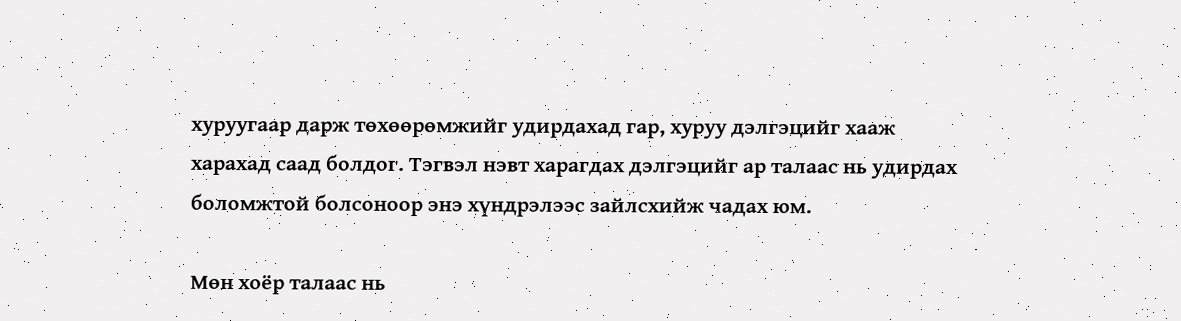хуруугаар дарж төхөөрөмжийг удирдахад гар, хуруу дэлгэцийг хааж харахад саад болдог. Тэгвэл нэвт харагдах дэлгэцийг ар талаас нь удирдах боломжтой болсоноор энэ хүндрэлээс зайлсхийж чадах юм.

Мөн хоёр талаас нь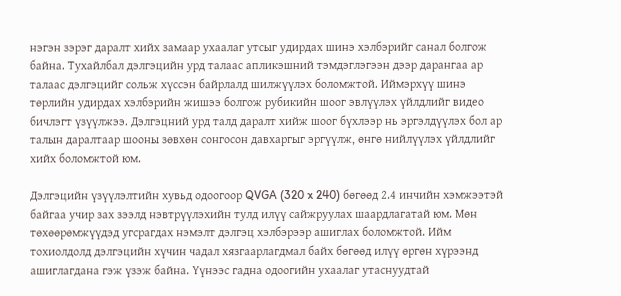нэгэн зэрэг даралт хийх замаар ухаалаг утсыг удирдах шинэ хэлбэрийг санал болгож байна. Тухайлбал дэлгэцийн урд талаас апликэшний тэмдэглэгээн дээр дарангаа ар талаас дэлгэцийг сольж хүссэн байрлалд шилжүүлэх боломжтой. Иймэрхүү шинэ төрлийн удирдах хэлбэрийн жишээ болгож рубикийн шоог эвлүүлэх үйлдлийг видео бичлэгт үзүүлжээ. Дэлгэцний урд талд даралт хийж шоог бүхлээр нь эргэлдүүлэх бол ар талын даралтаар шооны зөвхөн сонгосон давхаргыг эргүүлж, өнгө нийлүүлэх үйлдлийг хийх боломжтой юм.

Дэлгэцийн үзүүлэлтийн хувьд одоогоор QVGA (320 x 240) бөгөөд 2.4 инчийн хэмжээтэй байгаа учир зах зээлд нэвтрүүлэхийн тулд илүү сайжруулах шаардлагатай юм. Мөн төхөөрөмжүүдэд угсрагдах нэмэлт дэлгэц хэлбэрээр ашиглах боломжтой. Ийм тохиолдолд дэлгэцийн хүчин чадал хязгаарлагдмал байх бөгөөд илүү өргөн хүрээнд ашиглагдана гэж үзэж байна. Үүнээс гадна одоогийн ухаалаг утаснуудтай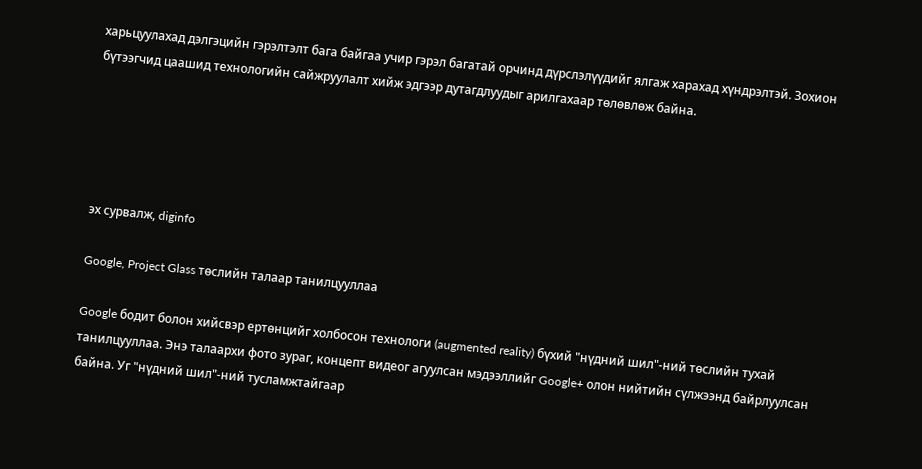харьцуулахад дэлгэцийн гэрэлтэлт бага байгаа учир гэрэл багатай орчинд дүрслэлүүдийг ялгаж харахад хүндрэлтэй. Зохион бүтээгчид цаашид технологийн сайжруулалт хийж эдгээр дутагдлуудыг арилгахаар төлөвлөж байна.





эх сурвалж, diginfo

Google, Project Glass төслийн талаар танилцууллаа

Google бодит болон хийсвэр ертөнцийг холбосон технологи (augmented reality) бүхий "нүдний шил"-ний төслийн тухай танилцууллаа. Энэ талаархи фото зураг, концепт видеог агуулсан мэдээллийг Google+ олон нийтийн сүлжээнд байрлуулсан байна. Уг "нүдний шил"-ний тусламжтайгаар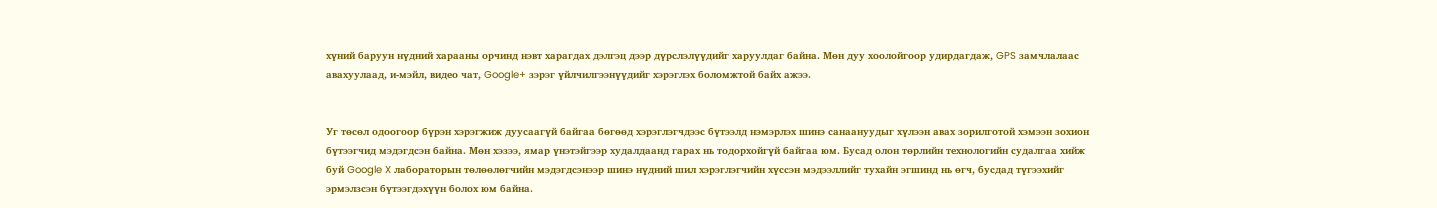хүний баруун нүдний харааны орчинд нэвт харагдах дэлгэц дээр дүрслэлүүдийг харуулдаг байна. Мөн дуу хоолойгоор удирдагдаж, GPS замчлалаас авахуулаад, и-мэйл, видео чат, Google+ зэрэг үйлчилгээнүүдийг хэрэглэх боломжтой байх ажээ.


Уг төсөл одоогоор бүрэн хэрэгжиж дуусаагүй байгаа бөгөөд хэрэглэгчдээс бүтээлд нэмэрлэх шинэ санаануудыг хүлээн авах зорилготой хэмээн зохион бүтээгчид мэдэгдсэн байна. Мөн хэзээ, ямар үнэтэйгээр худалдаанд гарах нь тодорхойгүй байгаа юм. Бусад олон төрлийн технологийн судалгаа хийж буй Google X лабораторын төлөөлөгчийн мэдэгдсэнээр шинэ нүдний шил хэрэглэгчийн хүссэн мэдээллийг тухайн эгшинд нь өгч, бусдад түгээхийг эрмэлзсэн бүтээгдэхүүн болох юм байна.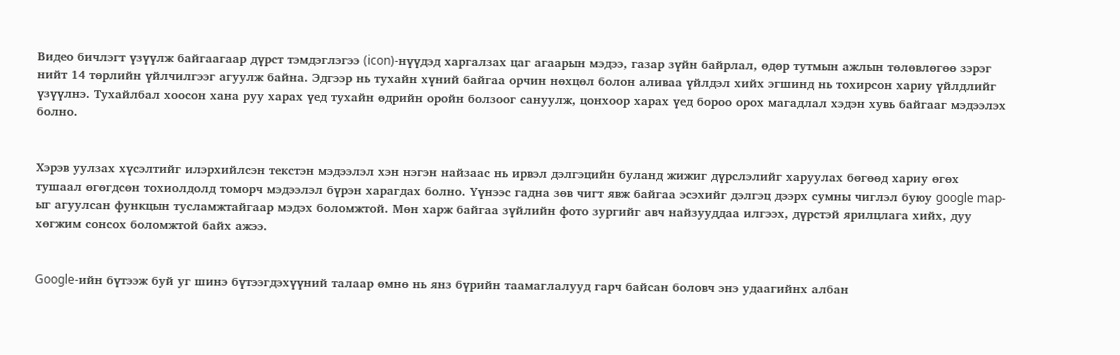Видео бичлэгт үзүүлж байгаагаар дүрст тэмдэглэгээ (icon)-нүүдэд харгалзах цаг агаарын мэдээ, газар зүйн байрлал, өдөр тутмын ажлын төлөвлөгөө зэрэг нийт 14 төрлийн үйлчилгээг агуулж байна. Эдгээр нь тухайн хүний байгаа орчин нөхцөл болон аливаа үйлдэл хийх эгшинд нь тохирсон хариу үйлдлийг үзүүлнэ. Тухайлбал хоосон хана руу харах үед тухайн өдрийн оройн болзоог сануулж, цонхоор харах үед бороо орох магадлал хэдэн хувь байгааг мэдээлэх болно.


Хэрэв уулзах хүсэлтийг илэрхийлсэн текстэн мэдээлэл хэн нэгэн найзаас нь ирвэл дэлгэцийн буланд жижиг дүрслэлийг харуулах бөгөөд хариу өгөх тушаал өгөгдсөн тохиолдолд томорч мэдээлэл бүрэн харагдах болно. Үүнээс гадна зөв чигт явж байгаа эсэхийг дэлгэц дээрх сумны чиглэл буюу google map-ыг агуулсан функцын тусламжтайгаар мэдэх боломжтой. Мөн харж байгаа зүйлийн фото зургийг авч найзууддаа илгээх, дүрстэй ярилцлага хийх, дуу хөгжим сонсох боломжтой байх ажээ.


Google-ийн бүтээж буй уг шинэ бүтээгдэхүүний талаар өмнө нь янз бүрийн таамаглалууд гарч байсан боловч энэ удаагийнх албан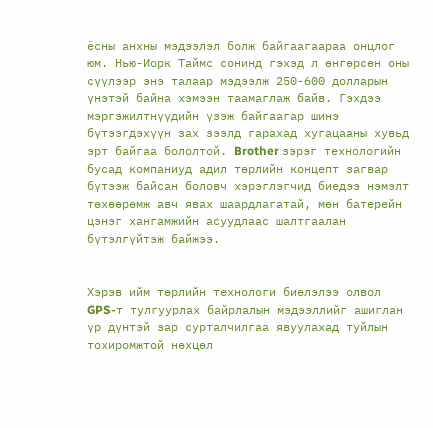ёсны анхны мэдээлэл болж байгаагаараа онцлог юм. Нью-Иорк Таймс сонинд гэхэд л өнгөрсөн оны сүүлээр энэ талаар мэдээлж 250-600 долларын үнэтэй байна хэмээн таамаглаж байв. Гэхдээ мэргэжилтнүүдийн үзэж байгаагар шинэ бүтээгдэхүүн зах зээлд гарахад хугацааны хувьд эрт байгаа бололтой. Brother зэрэг технологийн бусад компаниуд адил төрлийн концепт загвар бүтээж байсан боловч хэрэглэгчид биедээ нэмэлт төхөөрөмж авч явах шаардлагатай, мөн батерейн цэнэг хангамжийн асуудлаас шалтгаалан бүтэлгүйтэж байжээ.


Хэрэв ийм төрлийн технологи биелэлээ олвол GPS-т тулгуурлах байрлалын мэдээллийг ашиглан үр дүнтэй зар сурталчилгаа явуулахад туйлын тохиромжтой нөхцөл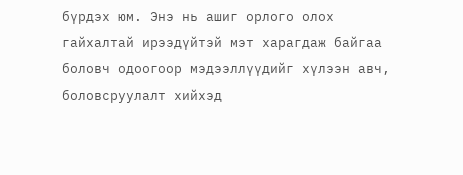бүрдэх юм. Энэ нь ашиг орлого олох гайхалтай ирээдүйтэй мэт харагдаж байгаа боловч одоогоор мэдээллүүдийг хүлээн авч, боловсруулалт хийхэд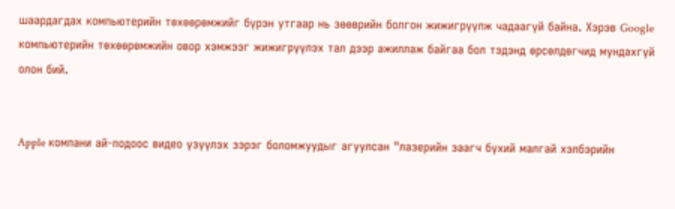шаардагдах компьютерийн төхөөрөмжийг бүрэн утгаар нь зөөврийн болгон жижигрүүлж чадаагүй байна. Хэрэв Google компьютерийн төхөөрөмжийн овор хэмжээг жижигрүүлэх тал дээр ажиллаж байгаа бол тэдэнд өрсөлдөгчид мундахгүй олон бий.


Apple компани ай-подоос видео үзүүлэх зэрэг боломжуудыг агуулсан "лазерийн заагч бүхий малгай хэлбэрийн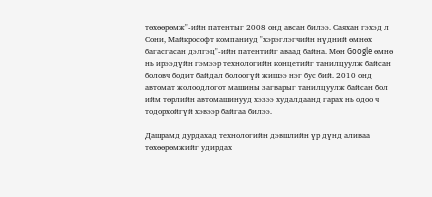төхөөрөмж"-ийн патентыг 2008 онд авсан билээ. Саяхан гэхэд л Сони, Майкрософт компаниуд "хэрэглэгчийн нүдний өмнөх багасгасан дэлгэц"-ийн патентийг аваад байна. Мөн Google өмнө нь ирээдүйн гэмээр технологийн концетийг танилцуулж байсан боловч бодит байдал болоогүй жишээ нэг бус бий. 2010 онд автомат жолоодлогот машины загварыг танилцуулж байсан бол ийм төрлийн автомашинууд хэзээ худалдаанд гарах нь одоо ч тодорхойгүй хэвээр байгаа билээ.

Дашрамд дурдахад технологийн дэвшлийн үр дүнд аливаа төхөөрөмжийг удирдах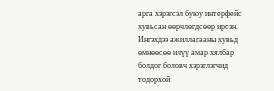арга хэрэгсэл буюу интерфейс хувьсан өөрчлөгдсөөр ирсэн. Ингэхдээ ажиллагааны хувьд өмнөөсөө илүү амар хялбар болдог боловч хэрэглэгчид тодорхой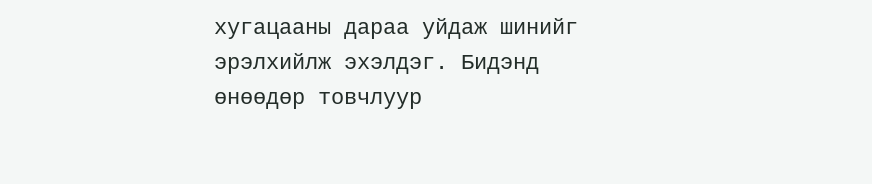хугацааны дараа уйдаж шинийг эрэлхийлж эхэлдэг. Бидэнд өнөөдөр товчлуур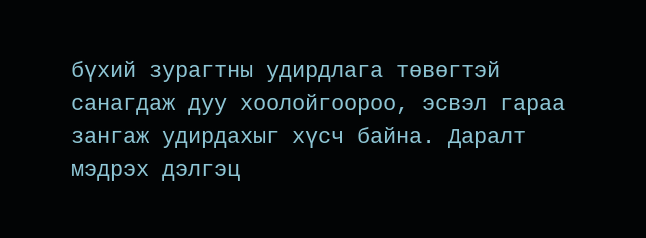бүхий зурагтны удирдлага төвөгтэй санагдаж дуу хоолойгоороо, эсвэл гараа зангаж удирдахыг хүсч байна. Даралт мэдрэх дэлгэц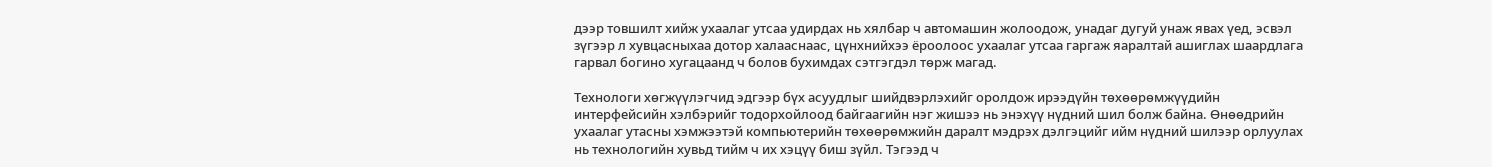дээр товшилт хийж ухаалаг утсаа удирдах нь хялбар ч автомашин жолоодож, унадаг дугуй унаж явах үед, эсвэл зүгээр л хувцасныхаа дотор халааснаас, цүнхнийхээ ёроолоос ухаалаг утсаа гаргаж яаралтай ашиглах шаардлага гарвал богино хугацаанд ч болов бухимдах сэтгэгдэл төрж магад.

Технологи хөгжүүлэгчид эдгээр бүх асуудлыг шийдвэрлэхийг оролдож ирээдүйн төхөөрөмжүүдийн интерфейсийн хэлбэрийг тодорхойлоод байгаагийн нэг жишээ нь энэхүү нүдний шил болж байна. Өнөөдрийн ухаалаг утасны хэмжээтэй компьютерийн төхөөрөмжийн даралт мэдрэх дэлгэцийг ийм нүдний шилээр орлуулах нь технологийн хувьд тийм ч их хэцүү биш зүйл. Тэгээд ч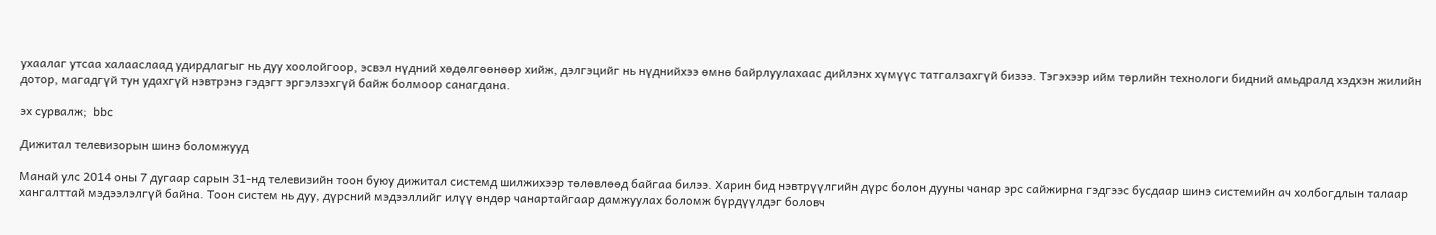ухаалаг утсаа халааслаад удирдлагыг нь дуу хоолойгоор, эсвэл нүдний хөдөлгөөнөөр хийж, дэлгэцийг нь нүднийхээ өмнө байрлуулахаас дийлэнх хүмүүс татгалзахгүй бизээ. Тэгэхээр ийм төрлийн технологи бидний амьдралд хэдхэн жилийн дотор, магадгүй тун удахгүй нэвтрэнэ гэдэгт эргэлзэхгүй байж болмоор санагдана.

эх сурвалж;  bbc

Дижитал телевизорын шинэ боломжууд

Манай улс 2014 оны 7 дугаар сарын 31-нд телевизийн тоон буюу дижитал системд шилжихээр төлөвлөөд байгаа билээ. Харин бид нэвтрүүлгийн дүрс болон дууны чанар эрс сайжирна гэдгээс бусдаар шинэ системийн ач холбогдлын талаар хангалттай мэдээлэлгүй байна. Тоон систем нь дуу, дүрсний мэдээллийг илүү өндөр чанартайгаар дамжуулах боломж бүрдүүлдэг боловч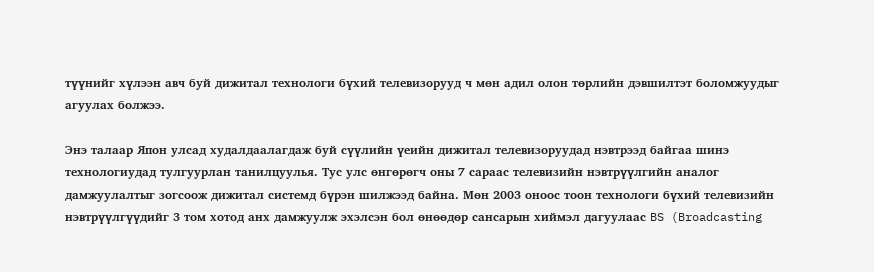түүнийг хүлээн авч буй дижитал технологи бүхий телевизорууд ч мөн адил олон төрлийн дэвшилтэт боломжуудыг агуулах болжээ.

Энэ талаар Япон улсад худалдаалагдаж буй сүүлийн үеийн дижитал телевизоруудад нэвтрээд байгаа шинэ технологиудад тулгуурлан танилцуулья. Тус улс өнгөрөгч оны 7 сараас телевизийн нэвтрүүлгийн аналог дамжуулалтыг зогсоож дижитал системд бүрэн шилжээд байна. Мөн 2003 оноос тоон технологи бүхий телевизийн нэвтрүүлгүүдийг 3 том хотод анх дамжуулж эхэлсэн бол өнөөдөр сансарын хиймэл дагуулаас BS (Broadcasting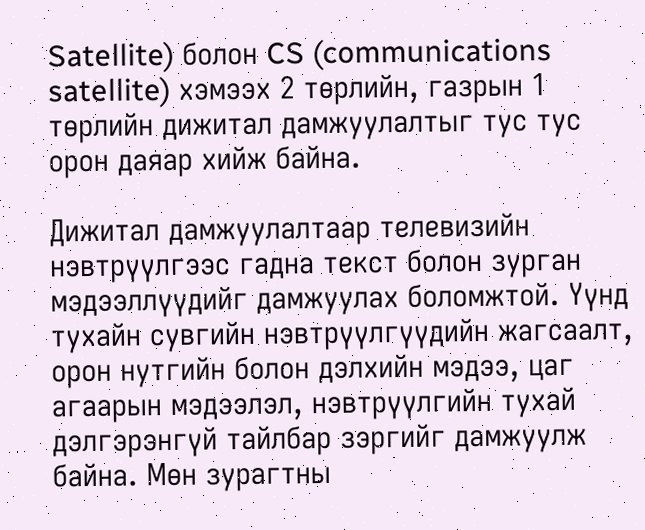Satellite) болон CS (communications satellite) хэмээх 2 төрлийн, газрын 1 төрлийн дижитал дамжуулалтыг тус тус орон даяар хийж байна.

Дижитал дамжуулалтаар телевизийн нэвтрүүлгээс гадна текст болон зурган мэдээллүүдийг дамжуулах боломжтой. Үүнд тухайн сувгийн нэвтрүүлгүүдийн жагсаалт, орон нутгийн болон дэлхийн мэдээ, цаг агаарын мэдээлэл, нэвтрүүлгийн тухай дэлгэрэнгүй тайлбар зэргийг дамжуулж байна. Мөн зурагтны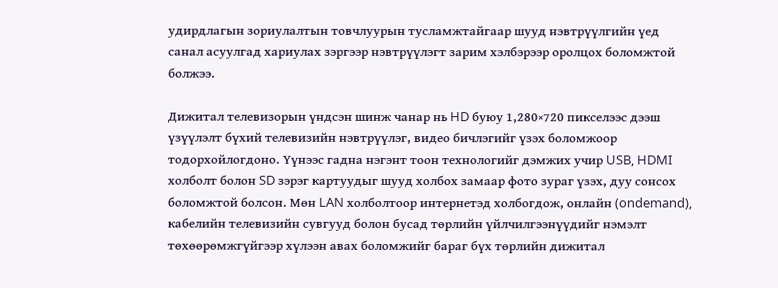удирдлагын зориулалтын товчлуурын тусламжтайгаар шууд нэвтрүүлгийн үед санал асуулгад хариулах зэргээр нэвтрүүлэгт зарим хэлбэрээр оролцох боломжтой болжээ.

Дижитал телевизорын үндсэн шинж чанар нь HD буюу 1,280×720 пикселээс дээш үзүүлэлт бүхий телевизийн нэвтрүүлэг, видео бичлэгийг үзэх боломжоор тодорхойлогдоно. Үүнээс гадна нэгэнт тоон технологийг дэмжих учир USB, HDMI холболт болон SD зэрэг картуудыг шууд холбох замаар фото зураг үзэх, дуу сонсох боломжтой болсон. Мөн LAN холболтоор интернетэд холбогдож, онлайн (ondemand), кабелийн телевизийн сувгууд болон бусад төрлийн үйлчилгээнүүдийг нэмэлт төхөөрөмжгүйгээр хүлээн авах боломжийг бараг бүх төрлийн дижитал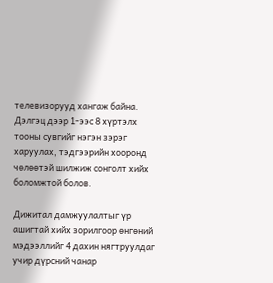телевизорууд хангаж байна. Дэлгэц дээр 1-ээс 8 хүртэлх тооны сувгийг нэгэн зэрэг харуулах, тэдгээрийн хооронд чөлөөтэй шилжиж сонголт хийх боломжтой болов.

Дижитал дамжуулалтыг үр ашигтай хийх зорилгоор өнгөний мэдээллийг 4 дахин нягтруулдаг учир дүрсний чанар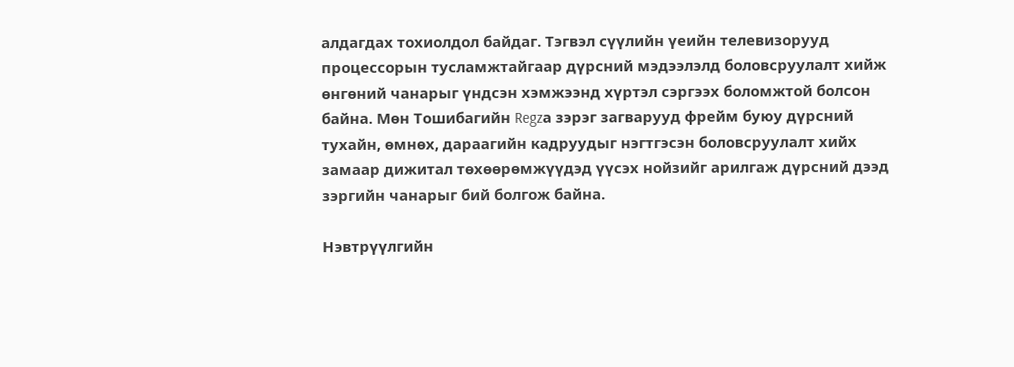алдагдах тохиолдол байдаг. Тэгвэл сүүлийн үеийн телевизорууд процессорын тусламжтайгаар дүрсний мэдээлэлд боловсруулалт хийж өнгөний чанарыг үндсэн хэмжээнд хүртэл сэргээх боломжтой болсон байна. Мөн Тошибагийн Regzа зэрэг загварууд фрейм буюу дүрсний тухайн, өмнөх, дараагийн кадруудыг нэгтгэсэн боловсруулалт хийх замаар дижитал төхөөрөмжүүдэд үүсэх нойзийг арилгаж дүрсний дээд зэргийн чанарыг бий болгож байна.

Нэвтрүүлгийн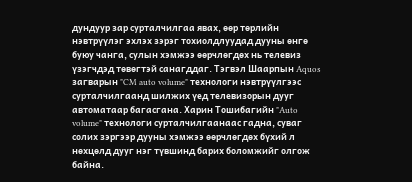дундуур зар сурталчилгаа явах, өөр төрлийн нэвтрүүлэг эхлэх зэрэг тохиолдлуудад дууны өнгө буюу чанга, сулын хэмжээ өөрчлөгдөх нь телевиз үзэгчдэд төвөгтэй санагддаг. Тэгвэл Шаарпын Aquos загварын "CM auto volume" технологи нэвтрүүлгээс сурталчилгаанд шилжих үед телевизорын дууг автоматаар багасгана. Харин Тошибагийн "Auto volume" технологи сурталчилгаанаас гадна, суваг солих зэргээр дууны хэмжээ өөрчлөгдөх бүхий л нөхцөлд дууг нэг түвшинд барих боломжийг олгож байна.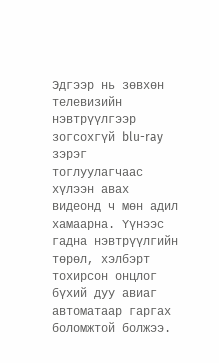Эдгээр нь зөвхөн телевизийн нэвтрүүлгээр зогсохгүй blu-ray зэрэг тоглуулагчаас хүлээн авах видеонд ч мөн адил хамаарна. Үүнээс гадна нэвтрүүлгийн төрөл, хэлбэрт тохирсон онцлог бүхий дуу авиаг автоматаар гаргах боломжтой болжээ.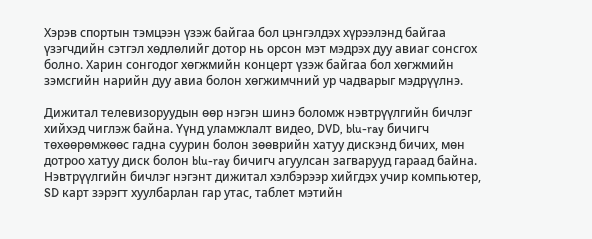Хэрэв спортын тэмцээн үзэж байгаа бол цэнгэлдэх хүрээлэнд байгаа үзэгчдийн сэтгэл хөдлөлийг дотор нь орсон мэт мэдрэх дуу авиаг сонсгох болно. Харин сонгодог хөгжмийн концерт үзэж байгаа бол хөгжмийн зэмсгийн нарийн дуу авиа болон хөгжимчний ур чадварыг мэдрүүлнэ.

Дижитал телевизоруудын өөр нэгэн шинэ боломж нэвтрүүлгийн бичлэг хийхэд чиглэж байна. Үүнд уламжлалт видео, DVD, blu-ray бичигч төхөөрөмжөөс гадна суурин болон зөөврийн хатуу дискэнд бичих, мөн дотроо хатуу диск болон blu-ray бичигч агуулсан загварууд гараад байна. Нэвтрүүлгийн бичлэг нэгэнт дижитал хэлбэрээр хийгдэх учир компьютер, SD карт зэрэгт хуулбарлан гар утас, таблет мэтийн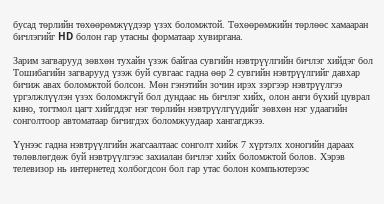бусад төрлийн төхөөрөмжүүдээр үзэх боломжтой. Төхөөрөмжийн төрлөөс хамааран бичлэгийг HD болон гар утасны форматаар хувиргана.

Зарим загварууд зөвхөн тухайн үзэж байгаа сувгийн нэвтрүүлгийн бичлэг хийдэг бол Тошибагийн загварууд үзэж буй сувгаас гадна өөр 2 сувгийн нэвтрүүлгийг давхар бичиж авах боломжтой болсон. Мөн гэнэтийн зочин ирэх зэргээр нэвтрүүлгээ үргэлжлүүлэн үзэх боломжгүй бол дундаас нь бичлэг хийх, олон анги бүхий цуврал кино, тогтмол цагт хийгддэг нэг төрлийн нэвтрүүлгүүдийг зөвхөн нэг удаагийн сонголтоор автоматаар бичигдэх боломжуудаар хангагджээ.

Үүнээс гадна нэвтрүүлгийн жагсаалтаас сонголт хийж 7 хүртэлх хоногийн дараах төлөвлөгдөж буй нэвтрүүлгээс захиалан бичлэг хийх боломжтой болов. Хэрэв телевизор нь интернетед холбогдсон бол гар утас болон компьютерээс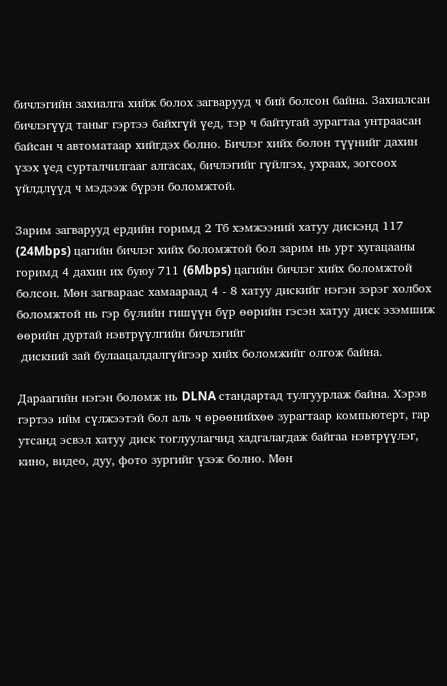бичлэгийн захиалга хийж болох загварууд ч бий болсон байна. Захиалсан бичлэгүүд таныг гэртээ байхгүй үед, тэр ч байтугай зурагтаа унтраасан байсан ч автоматаар хийгдэх болно. Бичлэг хийх болон түүнийг дахин үзэх үед сурталчилгааг алгасах, бичлэгийг гүйлгэх, ухраах, зогсоох үйлдлүүд ч мэдээж бүрэн боломжтой.

Зарим загварууд ердийн горимд 2 Тб хэмжээний хатуу дискэнд 117 (24Mbps) цагийн бичлэг хийх боломжтой бол зарим нь урт хугацааны горимд 4 дахин их буюу 711 (6Mbps) цагийн бичлэг хийх боломжтой болсон. Мөн загвараас хамаараад 4 - 8 хатуу дискийг нэгэн зэрэг холбох боломжтой нь гэр бүлийн гишүүн бүр өөрийн гэсэн хатуу диск эзэмшиж өөрийн дуртай нэвтрүүлгийн бичлэгийг
 дискний зай булаацалдалгүйгээр хийх боломжийг олгож байна.

Дараагийн нэгэн боломж нь DLNA стандартад тулгуурлаж байна. Хэрэв гэртээ ийм сүлжээтэй бол аль ч өрөөнийхөө зурагтаар компьютерт, гар утсанд эсвэл хатуу диск тоглуулагчид хадгалагдаж байгаа нэвтрүүлэг, кино, видео, дуу, фото зургийг үзэж болно. Мөн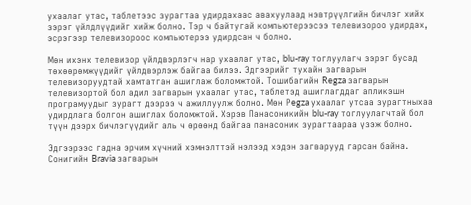ухаалаг утас, таблетээс зурагтаа удирдахаас авахуулаад нэвтрүүлгийн бичлэг хийх зэрэг үйлдлүүдийг хийж болно. Тэр ч байтугай компьютерээсээ телевизороо удирдах, эсрэгээр телевизороос компьютерээ удирдсан ч болно.

Мөн ихэнх телевизор үйлдвэрлэгч нар ухаалаг утас, blu-ray тоглуулагч зэрэг бусад төхөөрөмжүүдийг үйлдвэрлэж байгаа билээ. Эдгээрийг тухайн загварын телевизоруудтай хамтатган ашиглаж боломжтой. Тошибагийн Regza загварын телевизортой бол адил загварын ухаалаг утас, таблетэд ашиглагддаг апликэшн програмуудыг зурагт дээрээ ч ажиллуулж болно. Мөн Рegza ухаалаг утсаа зурагтныхаа удирдлага болгон ашиглах боломжтой. Хэрэв Панасоникийн blu-ray тоглуулагчтай бол түүн дээрх бичлэгүүдийг аль ч өрөөнд байгаа панасоник зурагтаараа үзэж болно.

Эдгээрээс гадна эрчим хүчний хэмнэлттэй нэлээд хэдэн загварууд гарсан байна. Сонигийн Bravia загварын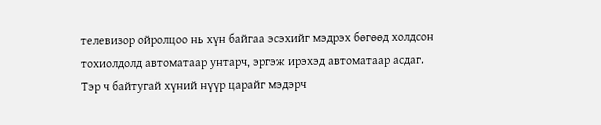телевизор ойролцоо нь хүн байгаа эсэхийг мэдрэх бөгөөд холдсон тохиолдолд автоматаар унтарч, эргэж ирэхэд автоматаар асдаг. Тэр ч байтугай хүний нүүр царайг мэдэрч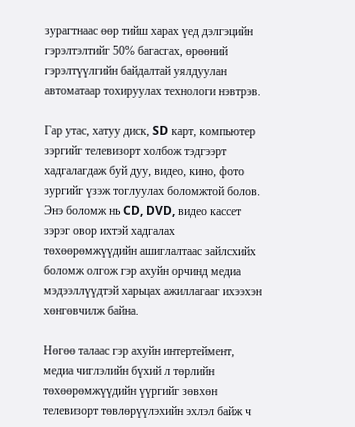зурагтнаас өөр тийш харах үед дэлгэцийн гэрэлтэлтийг 50% багасгах, өрөөний гэрэлтүүлгийн байдалтай уялдуулан автоматаар тохируулах технологи нэвтрэв.

Гар утас, хатуу диск, SD карт, компьютер зэргийг телевизорт холбож тэдгээрт хадгалагдаж буй дуу, видео, кино, фото зургийг үзэж тоглуулах боломжтой болов. Энэ боломж нь CD, DVD, видео кассет зэрэг овор ихтэй хадгалах төхөөрөмжүүдийн ашиглалтаас зайлсхийх боломж олгож гэр ахуйн орчинд медиа мэдээллүүдтэй харьцах ажиллагааг ихээхэн хөнгөвчилж байна.

Нөгөө талаас гэр ахуйн интертеймент, медиа чиглэлийн бүхий л төрлийн төхөөрөмжүүдийн үүргийг зөвхөн телевизорт төвлөрүүлэхийн эхлэл байж ч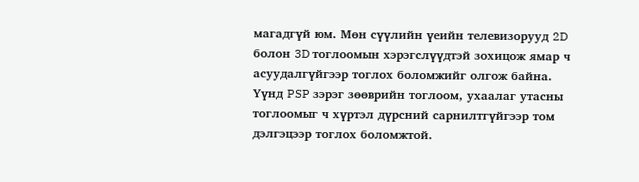магадгүй юм. Мөн сүүлийн үеийн телевизорууд 2D болон 3D тоглоомын хэрэгслүүдтэй зохицож ямар ч асуудалгүйгээр тоглох боломжийг олгож байна. Үүнд PSP зэрэг зөөврийн тоглоом, ухаалаг утасны тоглоомыг ч хүртэл дүрсний сарнилтгүйгээр том дэлгэцээр тоглох боломжтой.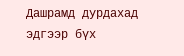Дашрамд дурдахад эдгээр бүх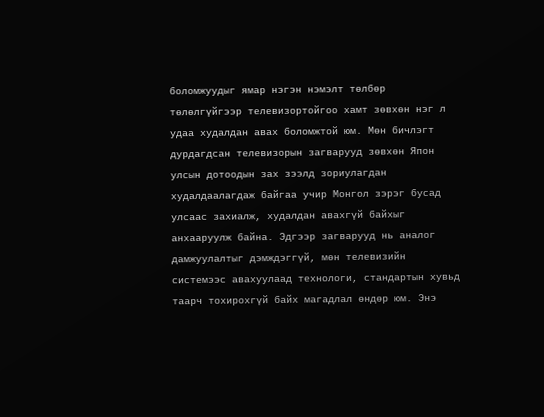боломжуудыг ямар нэгэн нэмэлт төлбөр төлөлгүйгээр телевизортойгоо хамт зөвхөн нэг л удаа худалдан авах боломжтой юм. Мөн бичлэгт дурдагдсан телевизорын загварууд зөвхөн Япон улсын дотоодын зах зээлд зориулагдан худалдаалагдаж байгаа учир Монгол зэрэг бусад улсаас захиалж, худалдан авахгүй байхыг анхааруулж байна. Эдгээр загварууд нь аналог дамжуулалтыг дэмждэггүй, мөн телевизийн системээс авахуулаад технологи, стандартын хувьд таарч тохирохгүй байх магадлал өндөр юм. Энэ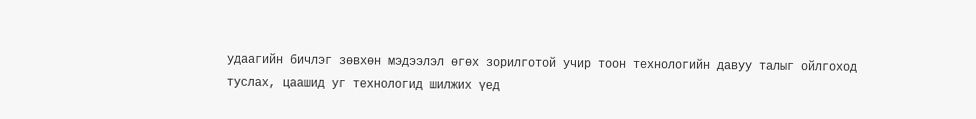удаагийн бичлэг зөвхөн мэдээлэл өгөх зорилготой учир тоон технологийн давуу талыг ойлгоход туслах, цаашид уг технологид шилжих үед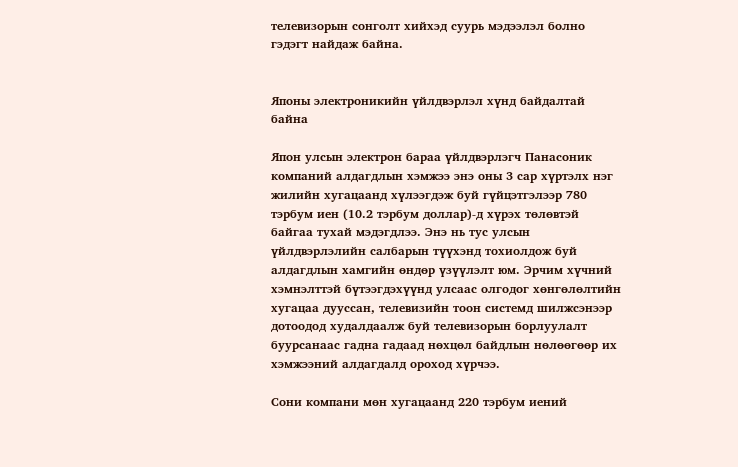телевизорын сонголт хийхэд суурь мэдээлэл болно гэдэгт найдаж байна.


Японы электроникийн үйлдвэрлэл хүнд байдалтай байна

Япон улсын электрон бараа үйлдвэрлэгч Панасоник компаний алдагдлын хэмжээ энэ оны 3 сар хүртэлх нэг жилийн хугацаанд хүлээгдэж буй гүйцэтгэлээр 780 тэрбум иен (10.2 тэрбум доллар)-д хүрэх төлөвтэй байгаа тухай мэдэгдлээ. Энэ нь тус улсын үйлдвэрлэлийн салбарын түүхэнд тохиолдож буй алдагдлын хамгийн өндөр үзүүлэлт юм. Эрчим хүчний хэмнэлттэй бүтээгдэхүүнд улсаас олгодог хөнгөлөлтийн хугацаа дууссан, телевизийн тоон системд шилжсэнээр дотоодод худалдаалж буй телевизорын борлуулалт буурсанаас гадна гадаад нөхцөл байдлын нөлөөгөөр их хэмжээний алдагдалд ороход хүрчээ.

Сони компани мөн хугацаанд 220 тэрбум иений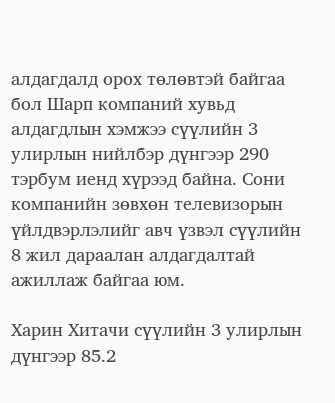алдагдалд орох төлөвтэй байгаа бол Шарп компаний хувьд алдагдлын хэмжээ сүүлийн 3 улирлын нийлбэр дүнгээр 290 тэрбум иенд хүрээд байна. Сони компанийн зөвхөн телевизорын үйлдвэрлэлийг авч үзвэл сүүлийн 8 жил дараалан алдагдалтай ажиллаж байгаа юм.

Харин Хитачи сүүлийн 3 улирлын дүнгээр 85.2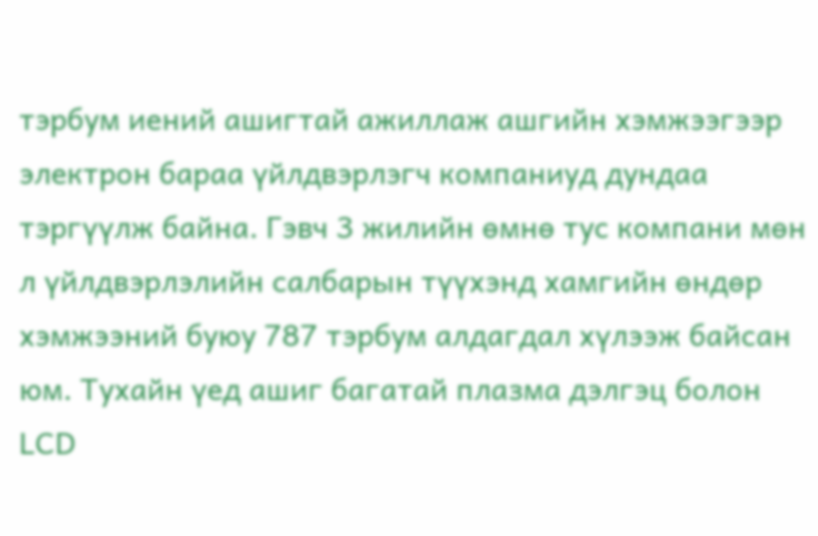тэрбум иений ашигтай ажиллаж ашгийн хэмжээгээр электрон бараа үйлдвэрлэгч компаниуд дундаа тэргүүлж байна. Гэвч 3 жилийн өмнө тус компани мөн л үйлдвэрлэлийн салбарын түүхэнд хамгийн өндөр хэмжээний буюу 787 тэрбум алдагдал хүлээж байсан юм. Тухайн үед ашиг багатай плазма дэлгэц болон LCD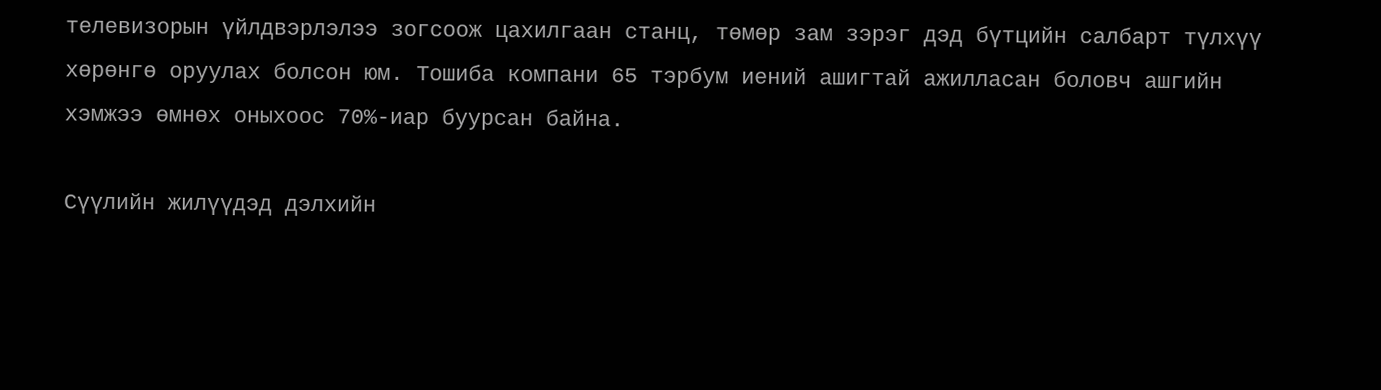телевизорын үйлдвэрлэлээ зогсоож цахилгаан станц, төмөр зам зэрэг дэд бүтцийн салбарт түлхүү хөрөнгө оруулах болсон юм. Тошиба компани 65 тэрбум иений ашигтай ажилласан боловч ашгийн хэмжээ өмнөх оныхоос 70%-иар буурсан байна.

Сүүлийн жилүүдэд дэлхийн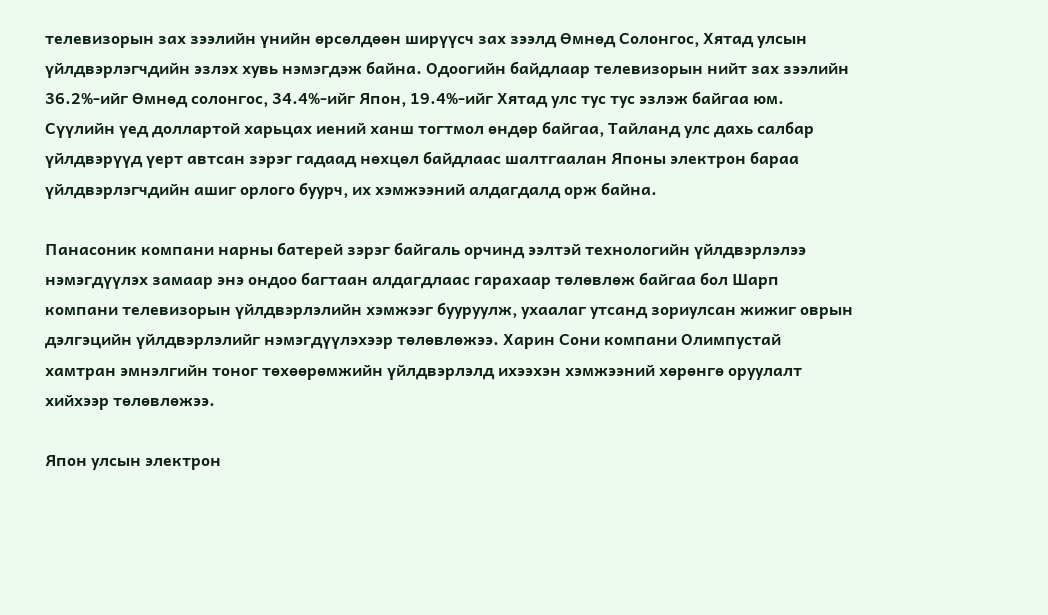телевизорын зах зээлийн үнийн өрсөлдөөн ширүүсч зах зээлд Өмнөд Солонгос, Хятад улсын үйлдвэрлэгчдийн эзлэх хувь нэмэгдэж байна. Одоогийн байдлаар телевизорын нийт зах зээлийн 36.2%-ийг Өмнөд солонгос, 34.4%-ийг Япон, 19.4%-ийг Хятад улс тус тус эзлэж байгаа юм. Сүүлийн үед доллартой харьцах иений ханш тогтмол өндөр байгаа, Тайланд улс дахь салбар үйлдвэрүүд үерт автсан зэрэг гадаад нөхцөл байдлаас шалтгаалан Японы электрон бараа үйлдвэрлэгчдийн ашиг орлого буурч, их хэмжээний алдагдалд орж байна.

Панасоник компани нарны батерей зэрэг байгаль орчинд ээлтэй технологийн үйлдвэрлэлээ нэмэгдүүлэх замаар энэ ондоо багтаан алдагдлаас гарахаар төлөвлөж байгаа бол Шарп компани телевизорын үйлдвэрлэлийн хэмжээг бууруулж, ухаалаг утсанд зориулсан жижиг оврын дэлгэцийн үйлдвэрлэлийг нэмэгдүүлэхээр төлөвлөжээ. Харин Сони компани Олимпустай хамтран эмнэлгийн тоног төхөөрөмжийн үйлдвэрлэлд ихээхэн хэмжээний хөрөнгө оруулалт хийхээр төлөвлөжээ.

Япон улсын электрон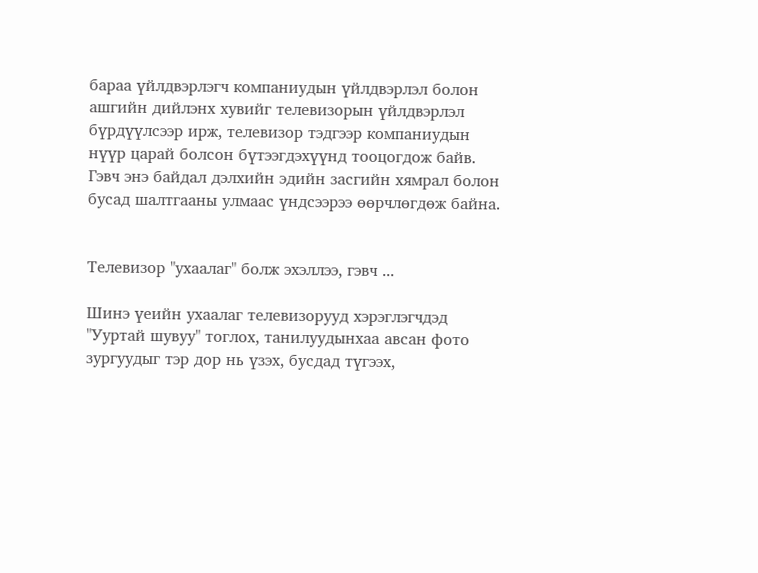бараа үйлдвэрлэгч компаниудын үйлдвэрлэл болон ашгийн дийлэнх хувийг телевизорын үйлдвэрлэл бүрдүүлсээр ирж, телевизор тэдгээр компаниудын нүүр царай болсон бүтээгдэхүүнд тооцогдож байв. Гэвч энэ байдал дэлхийн эдийн засгийн хямрал болон бусад шалтгааны улмаас үндсээрээ өөрчлөгдөж байна.


Телевизор "ухаалаг" болж эхэллээ, гэвч ...

Шинэ үеийн ухаалаг телевизорууд хэрэглэгчдэд "Ууртай шувуу" тоглох, танилуудынхаа авсан фото зургуудыг тэр дор нь үзэх, бусдад түгээх,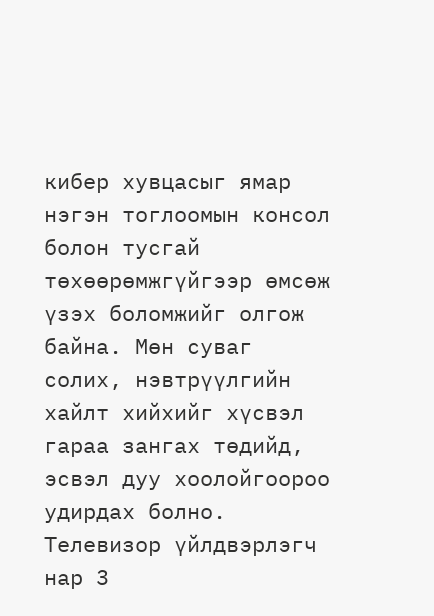кибер хувцасыг ямар нэгэн тоглоомын консол болон тусгай төхөөрөмжгүйгээр өмсөж үзэх боломжийг олгож байна. Мөн суваг солих, нэвтрүүлгийн хайлт хийхийг хүсвэл гараа зангах төдийд, эсвэл дуу хоолойгоороо удирдах болно. Телевизор үйлдвэрлэгч нар 3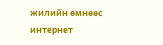жилийн өмнөөс интернет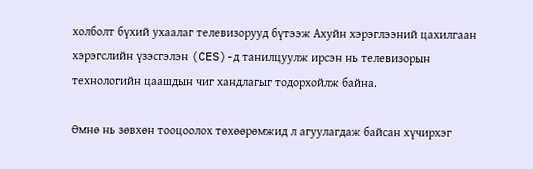холболт бүхий ухаалаг телевизорууд бүтээж Ахуйн хэрэглээний цахилгаан хэрэгслийн үзэсгэлэн (CES)-д танилцуулж ирсэн нь телевизорын технологийн цаашдын чиг хандлагыг тодорхойлж байна.

Өмнө нь зөвхөн тооцоолох төхөөрөмжид л агуулагдаж байсан хүчирхэг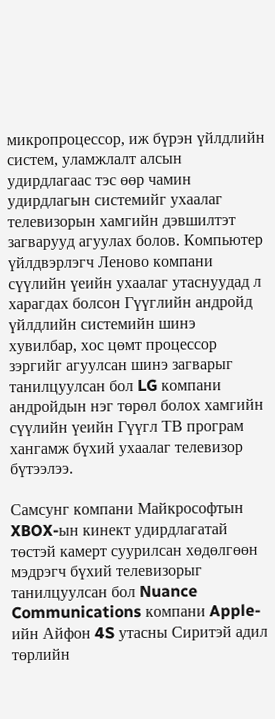микропроцессор, иж бүрэн үйлдлийн систем, уламжлалт алсын удирдлагаас тэс өөр чамин удирдлагын системийг ухаалаг телевизорын хамгийн дэвшилтэт загварууд агуулах болов. Компьютер үйлдвэрлэгч Леново компани сүүлийн үеийн ухаалаг утаснуудад л харагдах болсон Гүүглийн андройд үйлдлийн системийн шинэ хувилбар, хос цөмт процессор зэргийг агуулсан шинэ загварыг танилцуулсан бол LG компани андройдын нэг төрөл болох хамгийн сүүлийн үеийн Гүүгл ТВ програм хангамж бүхий ухаалаг телевизор бүтээлээ.

Самсунг компани Майкрософтын XBOX-ын кинект удирдлагатай төстэй камерт суурилсан хөдөлгөөн мэдрэгч бүхий телевизорыг танилцуулсан бол Nuance Communications компани Apple-ийн Айфон 4S утасны Сиритэй адил төрлийн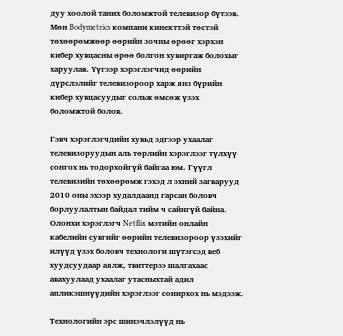дуу хоолой таних боломжтой телевизор бүтээв. Мөн Bodymetrics компани кинекттэй төстэй төхөөрөмжөөр өөрийн зочны өрөөг хэрхэн кибер хувцасны өрөө болгон хувиргаж болохыг харуулав. Үүгээр хэрэглэгчид өөрийн дүрслэлийг телевизороор харж янз бүрийн кибер хувцасуудыг сольж өмсөж үзэх боломжтой болов.

Гэвч хэрэглэгчдийн хувьд эдгээр ухаалаг телевизоруудын аль төрлийн хэрэглээг түлхүү сонгох нь тодорхойгүй байгаа юм. Гүүгл телевизийн төхөөрөмж гэхэд л эхний загварууд 2010 оны эхээр худалдаанд гарсан боловч борлуулалтын байдал тийм ч сайнгүй байна. Олонхи хэрэглэгч Netflix мэтийн онлайн кабелийн сувгийг өөрийн телевизороор үзэхийг илүүд үзэх боловч технологи шүтэгсэд веб хуудсуудаар аялж, твиттерээ шалгахаас авахуулаад ухаалаг утасныхтай адил апликэшнүүдийн хэрэглээг сонирхох нь мэдээж.

Технологийн эрс шинэчлэлүүд нь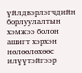үйлдвэрлэгчдийн борлуулалтын хэмжээ болон ашигт хэрхэн нөлөөлөхөөс илүүтэйгээр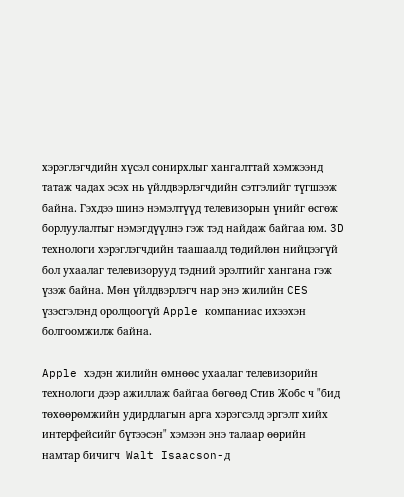хэрэглэгчдийн хүсэл сонирхлыг хангалттай хэмжээнд татаж чадах эсэх нь үйлдвэрлэгчдийн сэтгэлийг түгшээж байна. Гэхдээ шинэ нэмэлтүүд телевизорын үнийг өсгөж борлуулалтыг нэмэгдүүлнэ гэж тэд найдаж байгаа юм. 3D технологи хэрэглэгчдийн таашаалд төдийлөн нийцээгүй бол ухаалаг телевизорууд тэдний эрэлтийг хангана гэж үзэж байна. Мөн үйлдвэрлэгч нар энэ жилийн CES үзэсгэлэнд оролцоогүй Apple компаниас ихээхэн болгоомжилж байна.

Apple хэдэн жилийн өмнөөс ухаалаг телевизорийн технологи дээр ажиллаж байгаа бөгөөд Стив Жобс ч "бид төхөөрөмжийн удирдлагын арга хэрэгсэлд эргэлт хийх интерфейсийг бүтээсэн" хэмээн энэ талаар өөрийн намтар бичигч  Walt Isaacson-д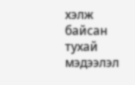хэлж байсан тухай мэдээлэл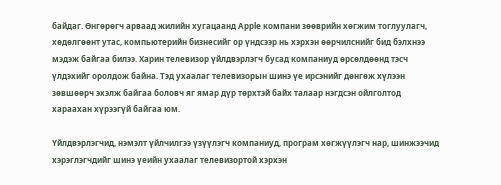байдаг. Өнгөрөгч арваад жилийн хугацаанд Apple компани зөөврийн хөгжим тоглуулагч, хөдөлгөөнт утас, компьютерийн бизнесийг ор үндсээр нь хэрхэн өөрчилснийг бид бэлхнээ мэдэж байгаа билээ. Харин телевизор үйлдвэрлэгч бусад компаниуд өрсөлдөөнд тэсч үлдэхийг оролдож байна. Тэд ухаалаг телевизорын шинэ үе ирсэнийг дөнгөж хүлээн зөвшөөрч эхэлж байгаа боловч яг ямар дүр төрхтэй байх талаар нэгдсэн ойлголтод хараахан хүрээгүй байгаа юм.

Үйлдвэрлэгчид, нэмэлт үйлчилгээ үзүүлэгч компаниуд, програм хөгжүүлэгч нар, шинжээчид хэрэглэгчдийг шинэ үеийн ухаалаг телевизортой хэрхэн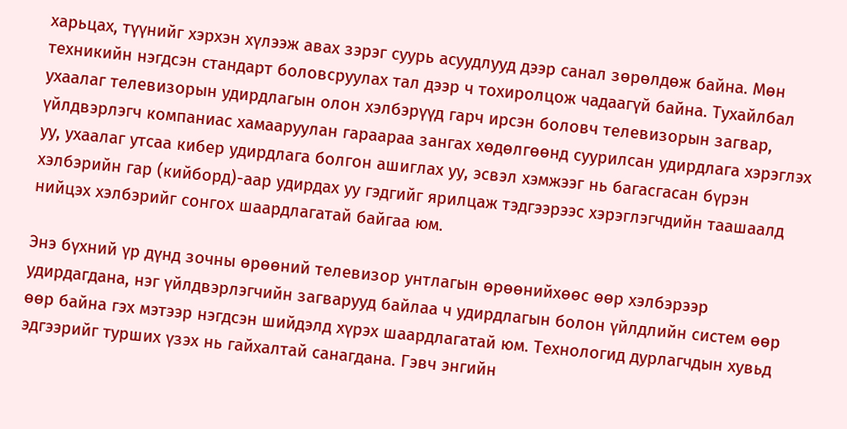харьцах, түүнийг хэрхэн хүлээж авах зэрэг суурь асуудлууд дээр санал зөрөлдөж байна. Мөн техникийн нэгдсэн стандарт боловсруулах тал дээр ч тохиролцож чадаагүй байна. Тухайлбал ухаалаг телевизорын удирдлагын олон хэлбэрүүд гарч ирсэн боловч телевизорын загвар, үйлдвэрлэгч компаниас хамааруулан гараараа зангах хөдөлгөөнд суурилсан удирдлага хэрэглэх уу, ухаалаг утсаа кибер удирдлага болгон ашиглах уу, эсвэл хэмжээг нь багасгасан бүрэн хэлбэрийн гар (кийборд)-аар удирдах уу гэдгийг ярилцаж тэдгээрээс хэрэглэгчдийн таашаалд нийцэх хэлбэрийг сонгох шаардлагатай байгаа юм.

Энэ бүхний үр дүнд зочны өрөөний телевизор унтлагын өрөөнийхөөс өөр хэлбэрээр удирдагдана, нэг үйлдвэрлэгчийн загварууд байлаа ч удирдлагын болон үйлдлийн систем өөр өөр байна гэх мэтээр нэгдсэн шийдэлд хүрэх шаардлагатай юм. Технологид дурлагчдын хувьд эдгээрийг турших үзэх нь гайхалтай санагдана. Гэвч энгийн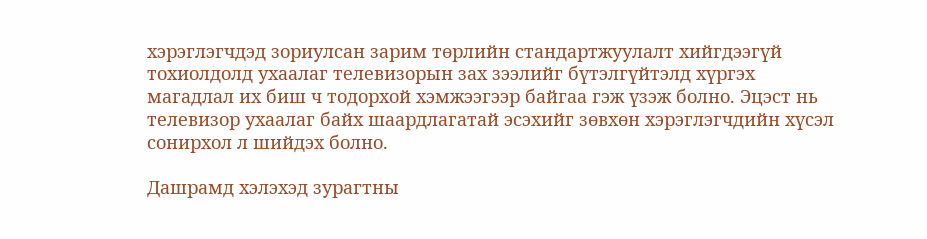хэрэглэгчдэд зориулсан зарим төрлийн стандартжуулалт хийгдээгүй тохиолдолд ухаалаг телевизорын зах зээлийг бүтэлгүйтэлд хүргэх магадлал их биш ч тодорхой хэмжээгээр байгаа гэж үзэж болно. Эцэст нь телевизор ухаалаг байх шаардлагатай эсэхийг зөвхөн хэрэглэгчдийн хүсэл сонирхол л шийдэх болно.

Дашрамд хэлэхэд зурагтны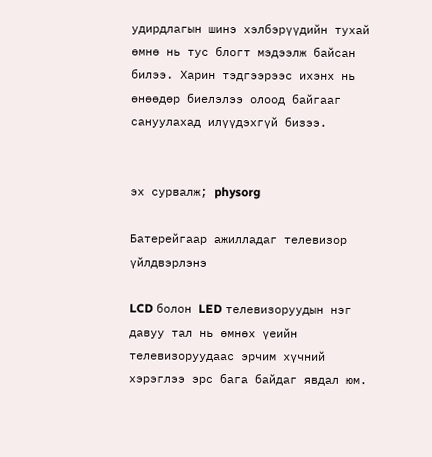удирдлагын шинэ хэлбэрүүдийн тухай өмнө нь тус блогт мэдээлж байсан билээ. Харин тэдгээрээс ихэнх нь өнөөдөр биелэлээ олоод байгааг сануулахад илүүдэхгүй бизээ.


эх сурвалж; physorg

Батерейгаар ажилладаг телевизор үйлдвэрлэнэ

LCD болон LED телевизоруудын нэг давуу тал нь өмнөх үеийн телевизоруудаас эрчим хүчний хэрэглээ эрс бага байдаг явдал юм.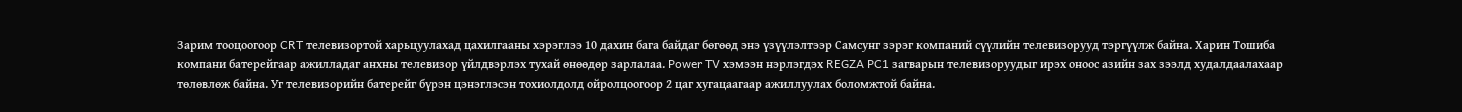Зарим тооцоогоор CRT телевизортой харьцуулахад цахилгааны хэрэглээ 10 дахин бага байдаг бөгөөд энэ үзүүлэлтээр Самсунг зэрэг компаний сүүлийн телевизорууд тэргүүлж байна. Харин Тошиба компани батерейгаар ажилладаг анхны телевизор үйлдвэрлэх тухай өнөөдөр зарлалаа. Power TV хэмээн нэрлэгдэх REGZA PC1 загварын телевизоруудыг ирэх оноос азийн заx зээлд худалдаалахаар төлөвлөж байна. Уг телевизорийн батерейг бүрэн цэнэглэсэн тохиолдолд ойролцоогоор 2 цаг хугацаагаар ажиллуулах боломжтой байна.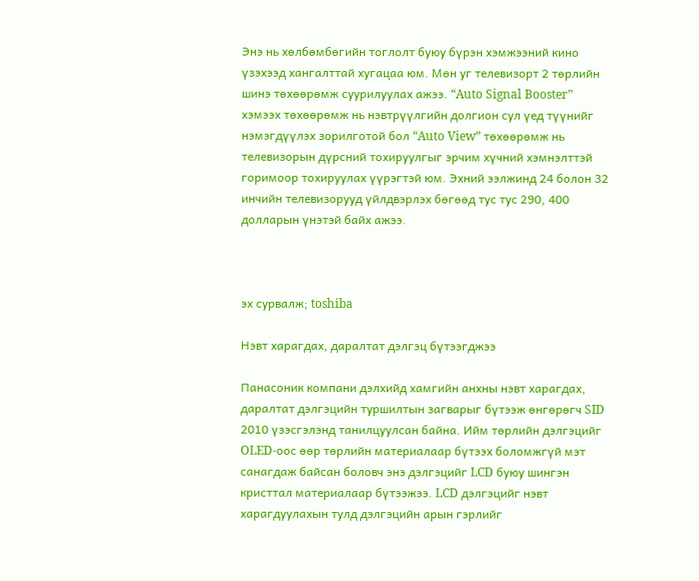Энэ нь хөлбөмбөгийн тоглолт буюу бүрэн хэмжээний кино үзэхээд хангалттай хугацаа юм. Мөн уг телевизорт 2 төрлийн шинэ төхөөрөмж суурилуулах ажээ. “Auto Signal Booster” хэмээх төхөөрөмж нь нэвтрүүлгийн долгион сул үед түүнийг нэмэгдүүлэх зорилготой бол “Auto View” төхөөрөмж нь телевизорын дүрсний тохируулгыг эрчим хүчний хэмнэлттэй горимоор тохируулах үүрэгтэй юм. Эхний ээлжинд 24 болон 32 инчийн телевизорууд үйлдвэрлэх бөгөөд тус тус 290, 400 долларын үнэтэй байх ажээ.



эх сурвалж; toshiba

Нэвт харагдах, даралтат дэлгэц бүтээгджээ

Панасоник компани дэлхийд хамгийн анхны нэвт харагдах, даралтат дэлгэцийн туршилтын загварыг бүтээж өнгөрөгч SID 2010 үзэсгэлэнд танилцуулсан байна. Ийм төрлийн дэлгэцийг OLED-оос өөр төрлийн материалаар бүтээх боломжгүй мэт санагдаж байсан боловч энэ дэлгэцийг LCD буюу шингэн кристтал материалаар бүтээжээ. LCD дэлгэцийг нэвт харагдуулахын тулд дэлгэцийн арын гэрлийг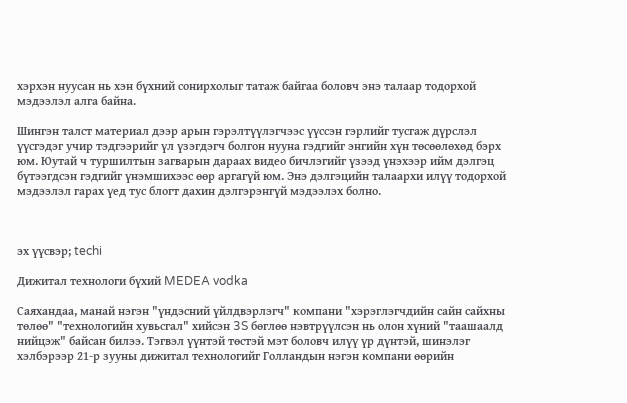хэрхэн нуусан нь хэн бүхний сонирхолыг татаж байгаа боловч энэ талаар тодорхой мэдээлэл алга байна.

Шингэн талст материал дээр арын гэрэлтүүлэгчээс үүссэн гэрлийг тусгаж дүрслэл үүсгэдэг учир тэдгээрийг үл үзэгдэгч болгон нууна гэдгийг энгийн хүн төсөөлөхөд бэрх юм. Юутай ч туршилтын загварын дараах видео бичлэгийг үзээд үнэхээр ийм дэлгэц бүтээгдсэн гэдгийг үнэмшихээс өөр аргагүй юм. Энэ дэлгэцийн талаархи илүү тодорхой мэдээлэл гарах үед тус блогт дахин дэлгэрэнгүй мэдээлэх болно.



эх үүсвэр; techi

Дижитал технологи бүхий MEDEA vodka

Саяхандаа, манай нэгэн "үндэсний үйлдвэрлэгч" компани "хэрэглэгчдийн сайн сайхны төлөө" "технологийн хувьсгал" хийсэн 3S бөглөө нэвтрүүлсэн нь олон хүний "таашаалд нийцэж" байсан билээ. Тэгвэл үүнтэй төстэй мэт боловч илүү үр дүнтэй, шинэлэг хэлбэрээр 21-р зууны дижитал технологийг Голландын нэгэн компани өөрийн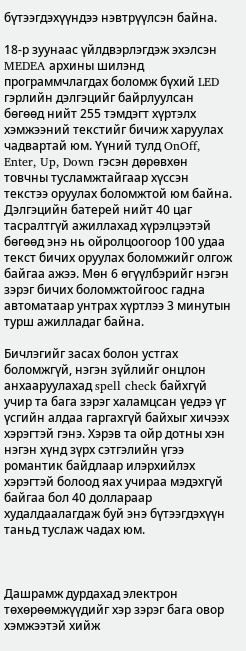бүтээгдэхүүндээ нэвтрүүлсэн байна.

18-р зуунаас үйлдвэрлэгдэж эхэлсэн MEDEA архины шилэнд программчлагдах боломж бүхий LED гэрлийн дэлгэцийг байрлуулсан бөгөөд нийт 255 тэмдэгт хүртэлх хэмжээний текстийг бичиж харуулах чадвартай юм. Үүний тулд OnOff, Enter, Up, Down гэсэн дөрөвхөн товчны тусламжтайгаар хүссэн текстээ оруулах боломжтой юм байна. Дэлгэцийн батерей нийт 40 цаг тасралтгүй ажиллахад хүрэлцээтэй бөгөөд энэ нь ойролцоогоор 100 удаа текст бичих оруулах боломжийг олгож байгаа ажээ. Мөн 6 өгүүлбэрийг нэгэн зэрэг бичих боломжтойгоос гадна автоматаар унтрах хүртлээ 3 минутын турш ажилладаг байна.

Бичлэгийг засах болон устгах боломжгүй, нэгэн зүйлийг онцлон анхааруулахад spell check байхгүй учир та бага зэрэг халамцсан үедээ үг үсгийн алдаа гаргахгүй байхыг хичээх хэрэгтэй гэнэ. Хэрэв та ойр дотны хэн нэгэн хүнд зүрх сэтгэлийн үгээ романтик байдлаар илэрхийлэх хэрэгтэй болоод яах учираа мэдэхгүй байгаа бол 40 доллараар худалдаалагдаж буй энэ бүтээгдэхүүн таньд туслаж чадах юм.



Дашрамж дурдахад электрон төхөрөөмжүүдийг хэр зэрэг бага овор хэмжээтэй хийж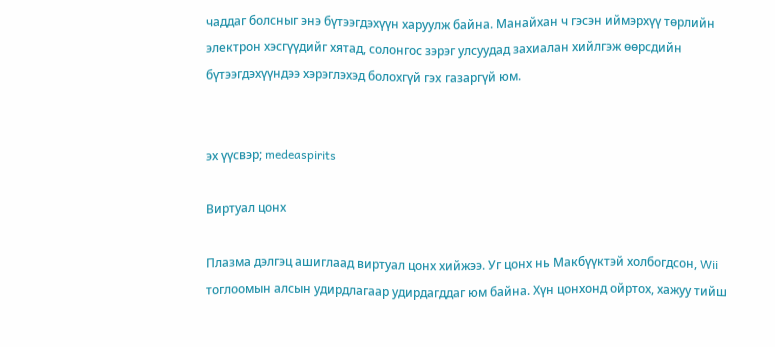чаддаг болсныг энэ бүтээгдэхүүн харуулж байна. Манайхан ч гэсэн иймэрхүү төрлийн электрон хэсгүүдийг хятад, солонгос зэрэг улсуудад захиалан хийлгэж өөрсдийн бүтээгдэхүүндээ хэрэглэхэд болохгүй гэx газаргүй юм.


эх үүсвэр; medeaspirits

Виртуал цонх

Плазма дэлгэц ашиглаад виртуал цонх хийжээ. Уг цонх нь Макбүүктэй холбогдсон, Wii тоглоомын алсын удирдлагаар удирдагддаг юм байна. Хүн цонхонд ойртох, хажуу тийш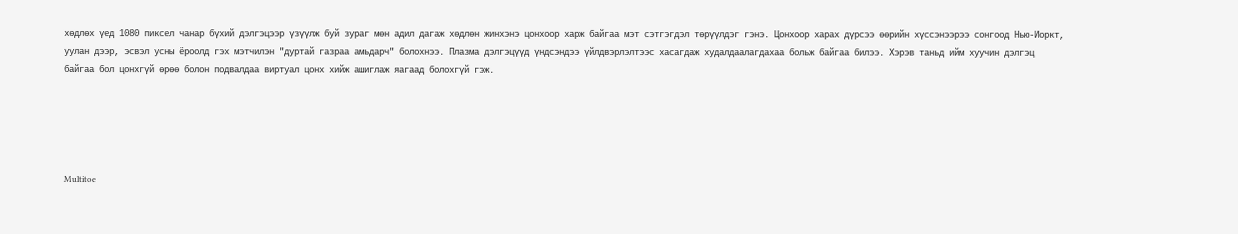хөдлөх үед 1080 пиксел чанар бүхий дэлгэцээр үзүүлж буй зураг мөн адил дагаж хөдлөн жинхэнэ цонхоор харж байгаа мэт сэтгэгдэл төрүүлдэг гэнэ. Цонхоор харах дүрсээ өөрийн хүссэнээрээ сонгоод Нью-Иоркт, уулан дээр, эсвэл усны ёроолд гэх мэтчилэн "дуртай газраа амьдарч" болохнээ. Плазма дэлгэцүүд үндсэндээ үйлдвэрлэлтээс хасагдаж худалдаалагдахаа больж байгаа билээ. Хэрэв таньд ийм хуучин дэлгэц байгаа бол цонхгүй өрөө болон подвалдаа виртуал цонх хийж ашиглаж яагаад болохгүй гэж.





Multitoe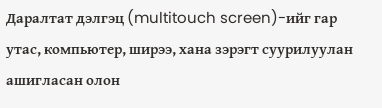Даралтат дэлгэц (multitouch screen)-ийг гар утас, компьютер, ширээ, хана зэрэгт суурилуулан ашигласан олон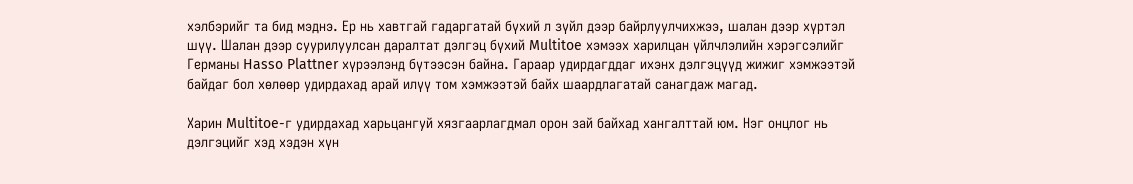хэлбэрийг та бид мэднэ. Ер нь хавтгай гадаргатай бүхий л зүйл дээр байрлуулчихжээ, шалан дээр хүртэл шүү. Шалан дээр суурилуулсан даралтат дэлгэц бүхий Multitoe хэмээх харилцан үйлчлэлийн хэрэгсэлийг Германы Hasso Plattner хүрээлэнд бүтээсэн байна. Гараар удирдагддаг ихэнх дэлгэцүүд жижиг хэмжээтэй байдаг бол хөлөөр удирдахад арай илүү том хэмжээтэй байх шаардлагатай санагдаж магад.

Харин Multitoe-г удирдахад харьцангуй хязгаарлагдмал орон зай байхад хангалттай юм. Нэг онцлог нь дэлгэцийг хэд хэдэн хүн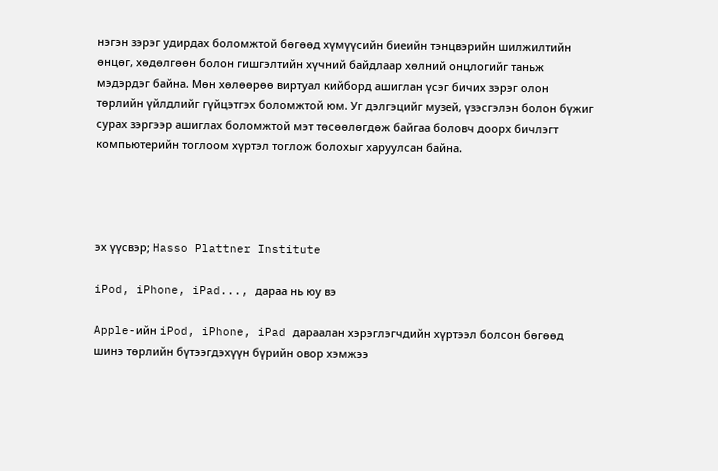нэгэн зэрэг удирдах боломжтой бөгөөд хүмүүсийн биеийн тэнцвэрийн шилжилтийн өнцөг, хөдөлгөөн болон гишгэлтийн хүчний байдлаар хөлний онцлогийг таньж мэдэрдэг байна. Мөн хөлөөрөө виртуал кийборд ашиглан үсэг бичих зэрэг олон төрлийн үйлдлийг гүйцэтгэх боломжтой юм. Уг дэлгэцийг музей, үзэсгэлэн болон бүжиг сурах зэргээр ашиглах боломжтой мэт төсөөлөгдөж байгаа боловч доорх бичлэгт компьютерийн тоглоом хүртэл тоглож болохыг харуулсан байна.




эх үүсвэр; Hasso Plattner Institute

iPod, iPhone, iPad..., дараа нь юу вэ

Apple-ийн iPod, iPhone, iPad дараалан хэрэглэгчдийн хүртээл болсон бөгөөд шинэ төрлийн бүтээгдэхүүн бүрийн овор хэмжээ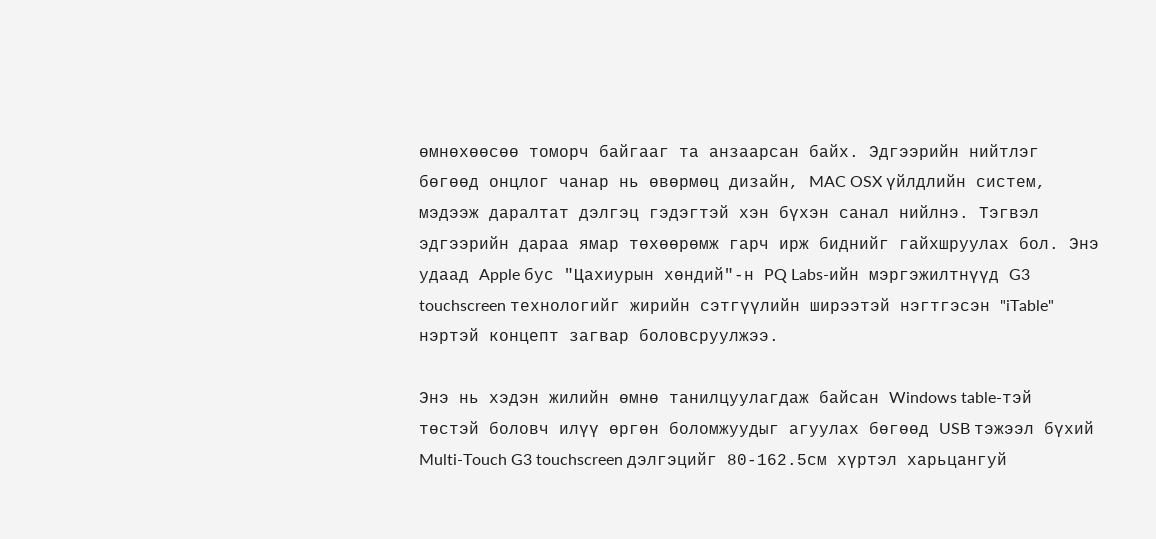өмнөхөөсөө томорч байгааг та анзаарсан байх. Эдгээрийн нийтлэг бөгөөд онцлог чанар нь өвөрмөц дизайн, MAC OSX үйлдлийн систем, мэдээж даралтат дэлгэц гэдэгтэй хэн бүхэн санал нийлнэ. Тэгвэл эдгээрийн дараа ямар төхөөрөмж гарч ирж биднийг гайхшруулах бол. Энэ удаад Apple бус "Цахиурын хөндий"-н PQ Labs-ийн мэргэжилтнүүд G3 touchscreen технологийг жирийн сэтгүүлийн ширээтэй нэгтгэсэн "iTable" нэртэй концепт загвар боловсруулжээ.

Энэ нь хэдэн жилийн өмнө танилцуулагдаж байсан Windows table-тэй төстэй боловч илүү өргөн боломжуудыг агуулах бөгөөд USB тэжээл бүхий Multi-Touch G3 touchscreen дэлгэцийг 80-162.5см хүртэл харьцангуй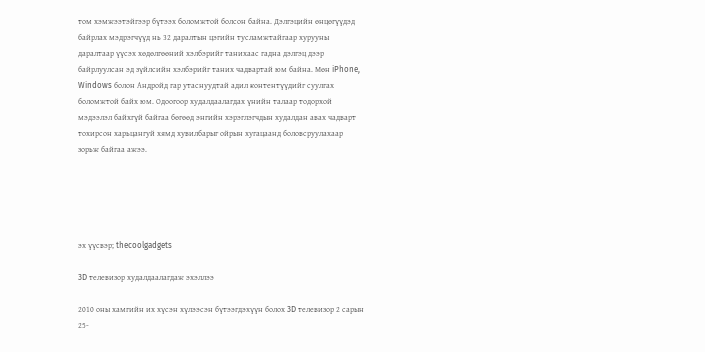том хэмжээтэйгээр бүтээх боломжтой болсон байна. Дэлгэцийн өнцөгүүдэд байрлах мэдрэгчүүд нь 32 даралтын цэгийн тусламжтайгаар хурууны даралтаар үүсэх хөдөлгөөний хэлбэрийг танихаас гадна дэлгэц дээр байрлуулсан эд зүйлсийн хэлбэрийг таних чадвартай юм байна. Мөн iPhone, Windows болон Андройд гар утаснуудтай адил контентүүдийг суулгах боломжтой байх юм. Одоогоор худалдаалагдах үнийн талаар тодорхой мэдээлэл байхгүй байгаа бөгөөд энгийн хэрэглэгчдын худалдан авах чадварт тохирсон харьцангуй хямд хувилбарыг ойрын хугацаанд боловсруулахаар зорьж байгаа ажээ.





эх үүсвэр; thecoolgadgets

3D телевизор худалдаалагдаж эхэллээ

2010 оны хамгийн их хүсэн хүлээсэн бүтээгдэхүүн болох 3D телевизор 2 сарын 25-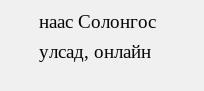наас Солонгос улсад, онлайн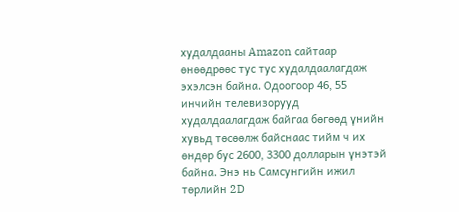худалдааны Amazon сайтаар өнөөдрөөс тус тус худалдаалагдаж эхэлсэн байна. Одоогоор 46, 55 инчийн телевизорууд худалдаалагдаж байгаа бөгөөд үнийн хувьд төсөөлж байснаас тийм ч их өндөр бус 2600, 3300 долларын үнэтэй байна. Энэ нь Самсунгийн ижил төрлийн 2D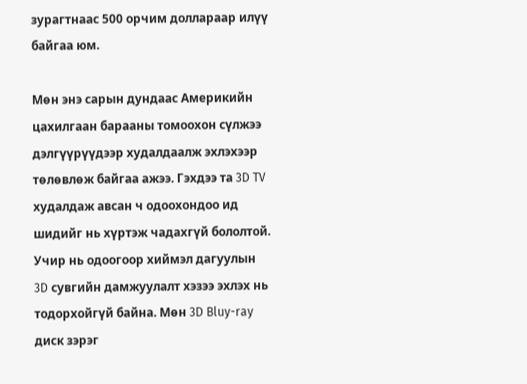зурагтнаас 500 орчим доллараар илүү байгаа юм.

Мөн энэ сарын дундаас Америкийн цахилгаан барааны томоохон сүлжээ дэлгүүрүүдээр худалдаалж эхлэхээр төлөвлөж байгаа ажээ. Гэхдээ та 3D TV худалдаж авсан ч одоохондоо ид шидийг нь хүртэж чадахгүй бололтой. Учир нь одоогоор хиймэл дагуулын 3D сувгийн дамжуулалт хэзээ эхлэх нь тодорхойгүй байна. Мөн 3D Bluy-ray диск зэрэг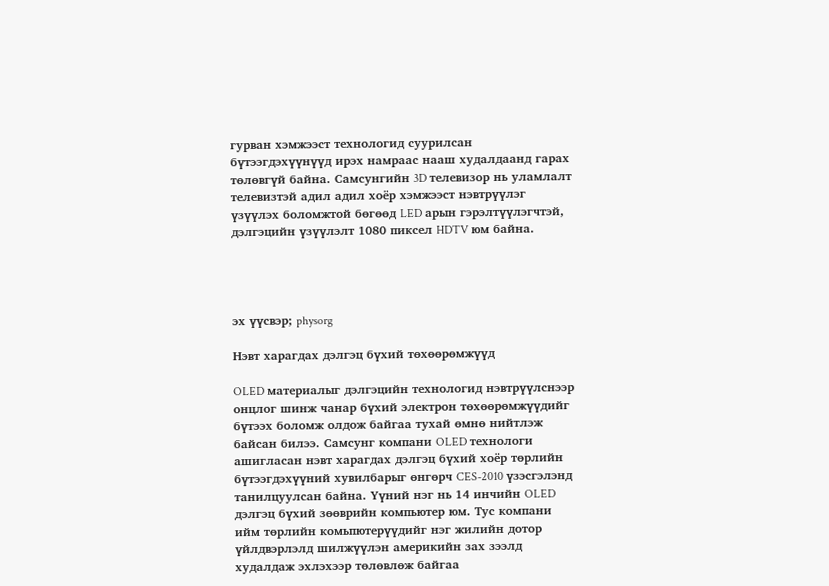гурван хэмжээст технологид суурилсан бүтээгдэхүүнүүд ирэх намраас нааш худалдаанд гарах төлөвгүй байна. Самсунгийн 3D телевизор нь уламлалт телевизтэй адил адил хоёр хэмжээст нэвтрүүлэг үзүүлэх боломжтой бөгөөд LED арын гэрэлтүүлэгчтэй, дэлгэцийн үзүүлэлт 1080 пиксел HDTV юм байна.




эх үүсвэр; physorg

Нэвт харагдах дэлгэц бүхий төxөөрөмжүүд

OLED материалыг дэлгэцийн технологид нэвтрүүлснээр онцлог шинж чанар бүхий электрон төхөөрөмжүүдийг бүтээх боломж олдож байгаа тухай өмнө нийтлэж байсан билээ. Самсунг компани OLED технологи ашигласан нэвт харагдах дэлгэц бүхий хоёр төрлийн бүтээгдэхүүний хувилбарыг өнгөрч CES-2010 үзэсгэлэнд танилцуулсан байна. Үүний нэг нь 14 инчийн OLED дэлгэц бүхий зөөврийн компьютер юм. Тус компани ийм төрлийн комьпютерүүдийг нэг жилийн дотор үйлдвэрлэлд шилжүүлэн америкийн заx зээлд худалдаж эхлэхээр төлөвлөж байгаа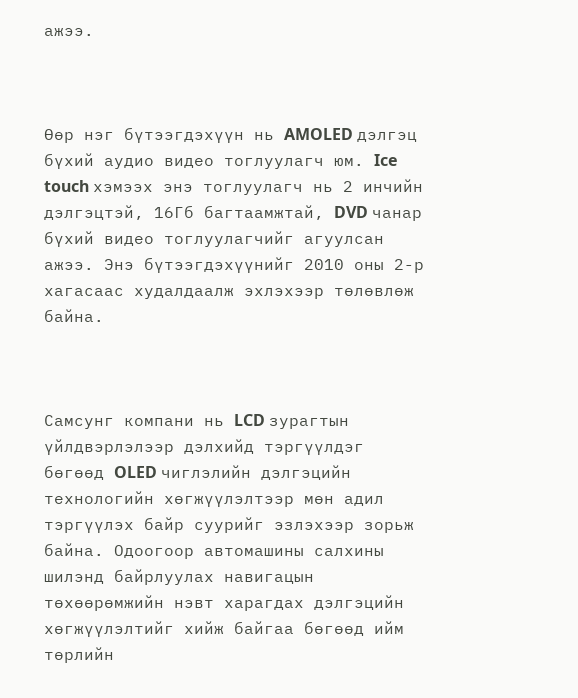ажээ.



Өөр нэг бүтээгдэхүүн нь AMOLED дэлгэц бүхий аудио видео тоглуулагч юм. Ice touch хэмээх энэ тоглуулагч нь 2 инчийн дэлгэцтэй, 16Гб багтаамжтай, DVD чанар бүхий видео тоглуулагчийг агуулсан ажээ. Энэ бүтээгдэхүүнийг 2010 оны 2-р хагасаас худалдаалж эхлэхээр төлөвлөж байна.



Самсунг компани нь LCD зурагтын үйлдвэрлэлээр дэлхийд тэргүүлдэг бөгөөд OLED чиглэлийн дэлгэцийн технологийн хөгжүүлэлтээр мөн адил тэргүүлэх байр суурийг эзлэхээр зорьж байна. Одоогоор автомашины салхины шилэнд байрлуулах навигацын төхөөрөмжийн нэвт харагдах дэлгэцийн хөгжүүлэлтийг хийж байгаа бөгөөд ийм төрлийн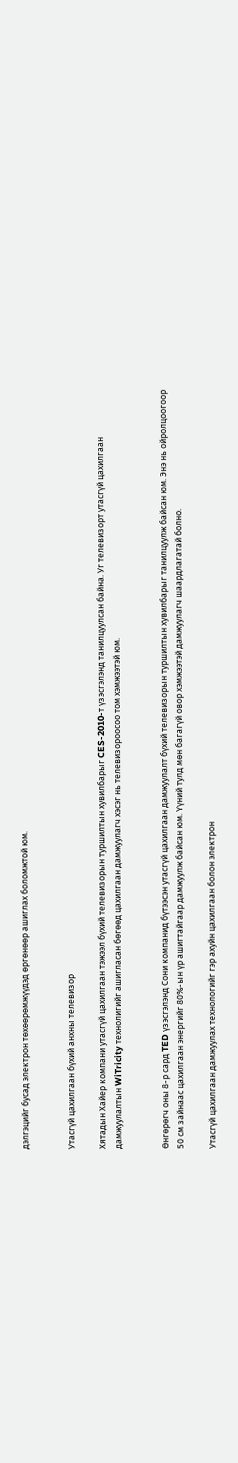дэлгэцийг бусад электрон төxөөрөмжүүдэд өргөнөөр ашиглах боломжтой юм.


Утасгүй цахилгаан бүхий анхны телевизор

Хятадын Хайер компани утасгүй цахилгаан тэжээл бүхий телевизорын туршилтын хувилбарыг CES-2010-т үзэсгэлэнд танилцуулсан байна. Уг телевизорт утасгүй цахилгаан дамжуулалтын WiTricity технолигийг ашигласан бөгөөд цахилгаан дамжуулагч хэсэг нь телевизороосоо том хэмжээтэй юм.


Өнгөрөгч оны 8-р сард TED үзэсгэлэнд Сони компанид бүтээсэн утасгүй цахилгаан дамжуулалт бүхий телевизорын туршилтын хувилбарыг танилцуулж байсан юм. Энэ нь ойролцоогоор 50 см зайнаас цахилгаан энергийг 80%-ын үр ашигтайгаар дамжуулж байсан юм. Үүний тулд мөн багагүй овор хэмжээтэй дамжуулагч шаардлагатай болно.

Утасгүй цахилгаан дамжуулах технологийг гэр ахуйн цахилгаан болон электрон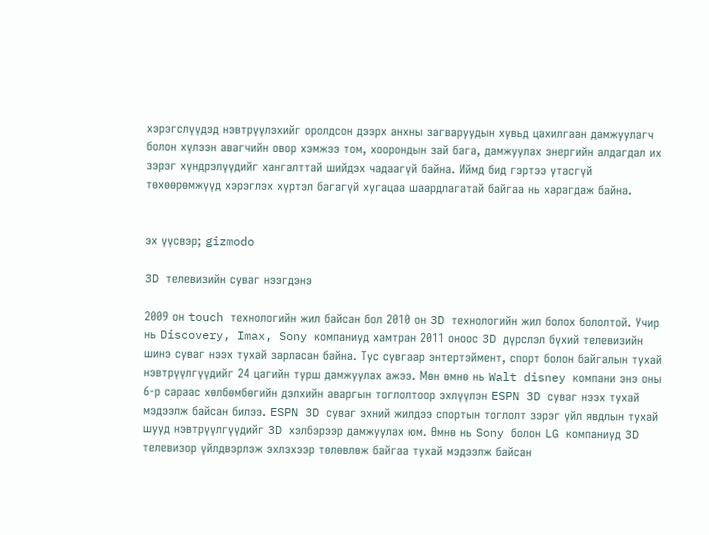хэрэгслүүдэд нэвтрүүлэхийг оролдсон дээрх анхны загваруудын хувьд цахилгаан дамжуулагч болон хүлээн авагчийн овор хэмжээ том, хоорондын зай бага, дамжуулах энергийн алдагдал их зэрэг хүндрэлүүдийг хангалттай шийдэх чадаагүй байна. Иймд бид гэртээ утасгүй төхөөрөмжүүд хэрэглэх хүртэл багагүй хугацаа шаардлагатай байгаа нь харагдаж байна.


эх үүсвэр; gizmodo

3D телевизийн суваг нээгдэнэ

2009 он touch технологийн жил байсан бол 2010 он 3D технологийн жил болох бололтой. Учир нь Discovery, Imax, Sony компаниуд хамтран 2011 оноос 3D дүрслэл бүхий телевизийн шинэ суваг нээх тухай зарласан байна. Тус сувгаар энтертэймент, спорт болон байгалын тухай нэвтрүүлгүүдийг 24 цагийн турш дамжуулах ажээ. Мөн өмнө нь Walt disney компани энэ оны 6-р сараас хөлбөмбөгийн дэлхийн аваргын тоглолтоор эхлүүлэн ESPN 3D суваг нээх тухай мэдээлж байсан билээ. ESPN 3D суваг эхний жилдээ спортын тоглолт зэрэг үйл явдлын тухай шууд нэвтрүүлгүүдийг 3D хэлбэрээр дамжуулах юм. Өмнө нь Sony болон LG компаниуд 3D телевизор үйлдвэрлэж эхлэхээр төлөвлөж байгаа тухай мэдээлж байсан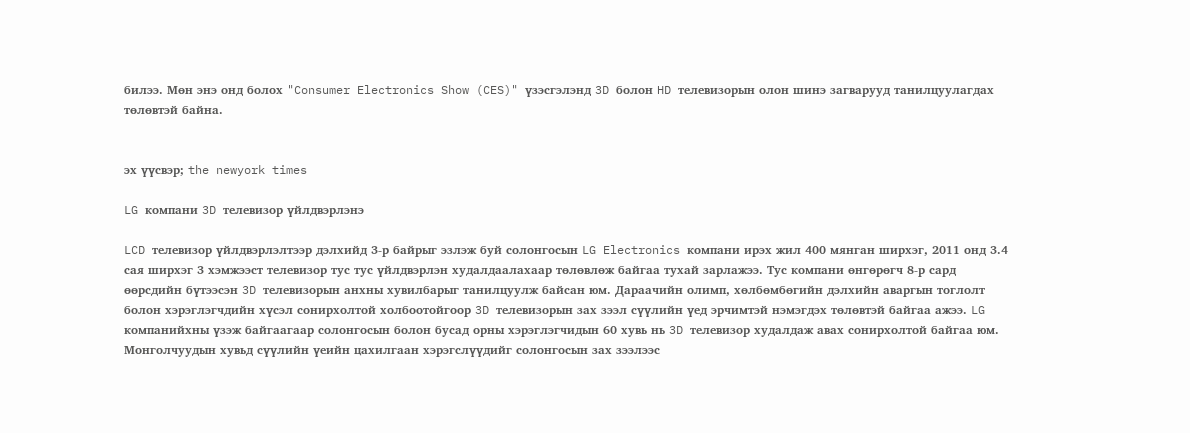билээ. Мөн энэ онд болох "Consumer Electronics Show (CES)" үзэсгэлэнд 3D болон HD телевизорын олон шинэ загварууд танилцуулагдах төлөвтэй байна.


эх үүсвэр; the newyork times

LG компани 3D телевизор үйлдвэрлэнэ

LCD телевизор үйлдвэрлэлтээр дэлхийд 3-р байрыг эзлэж буй солонгосын LG Electronics компани ирэх жил 400 мянган ширхэг, 2011 онд 3.4 сая ширхэг 3 хэмжээст телевизор тус тус үйлдвэрлэн худалдаалахаар төлөвлөж байгаа тухай зарлажээ. Тус компани өнгөрөгч 8-р сард өөрсдийн бүтээсэн 3D телевизорын анхны хувилбарыг танилцуулж байсан юм. Дараачийн олимп, хөлбөмбөгийн дэлхийн аваргын тоглолт болон хэрэглэгчдийн хүсэл сонирхолтой холбоотойгоор 3D телевизорын зах зээл сүүлийн үед эрчимтэй нэмэгдэх төлөвтэй байгаа ажээ. LG компанийхны үзэж байгаагаар солонгосын болон бусад орны хэрэглэгчидын 60 хувь нь 3D телевизор худалдаж авах сонирхолтой байгаа юм. Монголчуудын хувьд сүүлийн үеийн цахилгаан хэрэгслүүдийг солонгосын зах зээлээс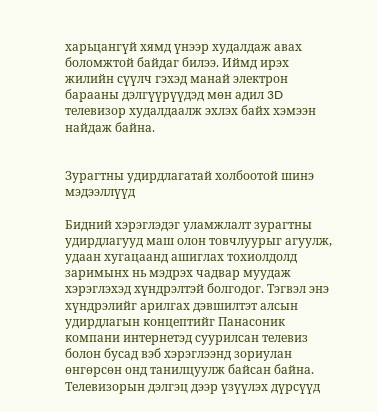харьцангүй хямд үнээр худалдаж авах боломжтой байдаг билээ. Иймд ирэх жилийн сүүлч гэхэд манай электрон барааны дэлгүүрүүдэд мөн адил 3D телевизор худалдаалж эхлэх байх хэмээн найдаж байна.


Зурагтны удирдлагатай холбоотой шинэ мэдээллүүд

Бидний хэрэглэдэг уламжлалт зурагтны удирдлагууд маш олон товчлуурыг агуулж, удаан хугацаанд ашиглах тохиолдолд заримынх нь мэдрэх чадвар муудаж хэрэглэхэд хүндрэлтэй болгодог. Тэгвэл энэ хүндрэлийг арилгах дэвшилтэт алсын удирдлагын концептийг Панасоник компани интернетэд суурилсан телевиз болон бусад вэб хэрэглээнд зориулан өнгөрсөн онд танилцуулж байсан байна. Телевизорын дэлгэц дээр үзүүлэх дүрсүүд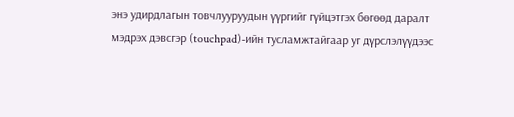энэ удирдлагын товчлууруудын үүргийг гүйцэтгэх бөгөөд даралт мэдрэх дэвсгэр (touchpad)-ийн тусламжтайгаар уг дүрслэлүүдээс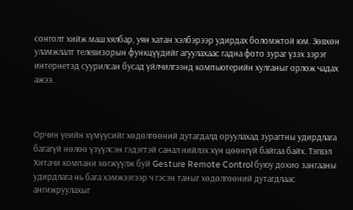сонголт хийж маш хялбар, уян хатан хэлбэрээр удирдах боломжтой юм. Зөвхөн уламжлалт телевизорын функцүүдийг агуулахаас гадна фото зураг үзэх зэрэг интернетэд суурилсан бусад үйлчилгээнд компьютерийн хулганыг орлож чадах ажээ.



Орчин үеийн хүмүүсийг хөдөлгөөний дутагдалд оруулахад зурагтны удирдлага багагүй нөлөө үзүүлсэн гэдэгтэй санал нийлэх хүн цөөнгүй байгаа байх. Тэгвэл Хитачи компани хөгжүүлж буй Gesture Remote Control буюу дохио зангааны удирдлага нь бага хэмжээгээр ч гэсэн таныг хөдөлгөөний дутагдлаас ангижруулахыг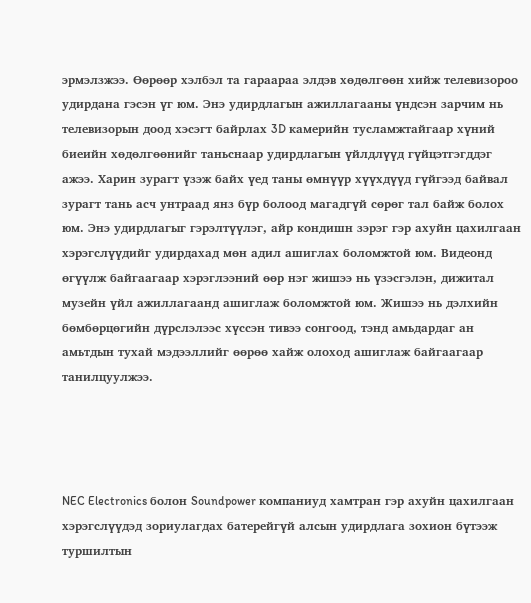эрмэлзжээ. Өөрөөр хэлбэл та гараараа элдэв хөдөлгөөн хийж телевизороо удирдана гэсэн үг юм. Энэ удирдлагын ажиллагааны үндсэн зарчим нь телевизорын доод хэсэгт байрлах 3D камерийн тусламжтайгаар хүний биеийн хөдөлгөөнийг таньснаар удирдлагын үйлдлүүд гүйцэтгэгддэг ажээ. Харин зурагт үзэж байх үед таны өмнүүр хүүхдүүд гүйгээд байвал зурагт тань асч унтраад янз бүр болоод магадгүй сөрөг тал байж болох юм. Энэ удирдлагыг гэрэлтүүлэг, айр кондишн зэрэг гэр ахуйн цахилгаан хэрэгслүүдийг удирдахад мөн адил ашиглах боломжтой юм. Видеонд өгүүлж байгаагаар хэрэглээний өөр нэг жишээ нь үзэсгэлэн, дижитал музейн үйл ажиллагаанд ашиглаж боломжтой юм. Жишээ нь дэлхийн бөмбөрцөгийн дүрслэлээс хүссэн тивээ сонгоод, тэнд амьдардаг ан амьтдын тухай мэдээллийг өөрөө хайж олоход ашиглаж байгаагаар танилцуулжээ.




NEC Electronics болон Soundpower компаниуд хамтран гэр ахуйн цахилгаан хэрэгслүүдэд зориулагдах батерейгүй алсын удирдлага зохион бүтээж туршилтын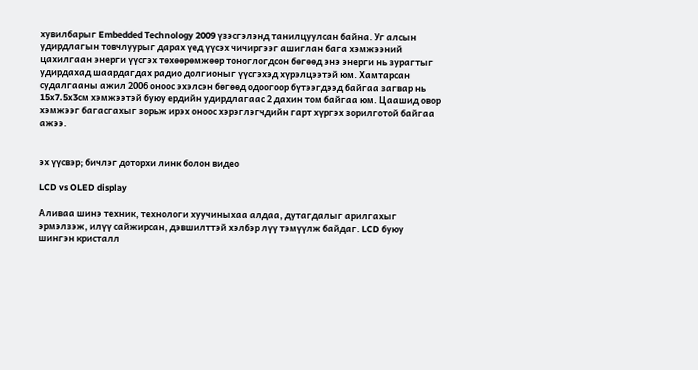хувилбарыг Embedded Technology 2009 үзэсгэлэнд танилцуулсан байна. Уг алсын удирдлагын товчлуурыг дарах үед үүсэх чичиргээг ашиглан бага хэмжээний цахилгаан энерги үүсгэх төхөөрөмжөөр тоноглогдсон бөгөөд энэ энерги нь зурагтыг удирдахад шаардагдах радио долгионыг үүсгэхэд хүрэлцээтэй юм. Хамтарсан судалгааны ажил 2006 оноос эхэлсэн бөгөөд одоогоор бүтээгдээд байгаа загвар нь 15x7.5x3см хэмжээтэй буюу ердийн удирдлагаас 2 дахин том байгаа юм. Цаашид овор хэмжээг багасгахыг зорьж ирэх оноос хэрэглэгчдийн гарт хүргэх зорилготой байгаа ажээ.


эх үүсвэр; бичлэг доторхи линк болон видео

LCD vs OLED display

Аливаа шинэ техник, технологи хуучиныхаа алдаа, дутагдалыг арилгахыг эрмэлзэж, илүү сайжирсан, дэвшилттэй хэлбэр лүү тэмүүлж байдаг. LCD буюу шингэн кристалл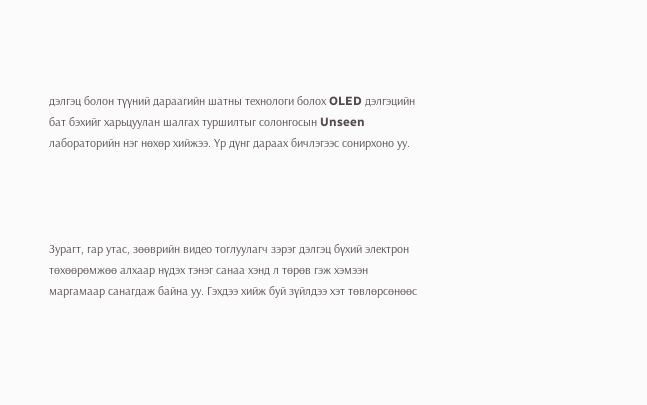дэлгэц болон түүний дараагийн шатны технологи болох OLED дэлгэцийн бат бэхийг харьцуулан шалгах туршилтыг солонгосын Unseen лабораторийн нэг нөхөр хийжээ. Үр дүнг дараах бичлэгээс сонирхоно уу.




Зурагт, гар утас, зөөврийн видео тоглуулагч зэрэг дэлгэц бүхий электрон төхөөрөмжөө алхаар нүдэх тэнэг санаа хэнд л төрөв гэж хэмээн маргамаар санагдаж байна уу. Гэхдээ хийж буй зүйлдээ хэт төвлөрсөнөөс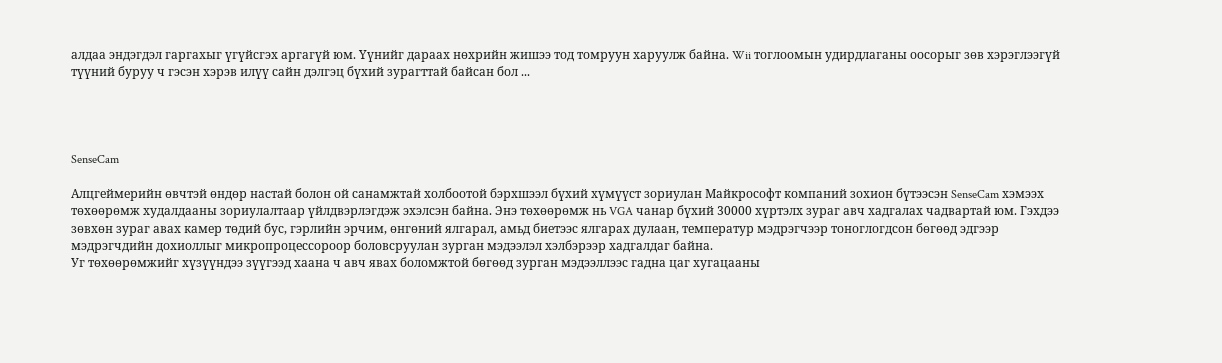алдаа эндэгдэл гаргахыг үгүйсгэх аргагүй юм. Үүнийг дараах нөхрийн жишээ тод томруун харуулж байна. Wii тоглоомын удирдлаганы оосорыг зөв хэрэглээгүй түүний буруу ч гэсэн хэрэв илүү сайн дэлгэц бүхий зурагттай байсан бол ...




SenseCam

Алцгеймерийн өвчтэй өндөр настай болон ой санамжтай холбоотой бэрхшээл бүхий хүмүүст зориулан Майкрософт компаний зохион бүтээсэн SenseCam хэмээх төхөөрөмж худалдааны зориулалтаар үйлдвэрлэгдэж эхэлсэн байна. Энэ төхөөрөмж нь VGA чанар бүхий 30000 хүртэлх зураг авч хадгалах чадвартай юм. Гэхдээ зөвхөн зураг авах камер төдий бус, гэрлийн эрчим, өнгөний ялгарал, амьд биетээс ялгарах дулаан, температур мэдрэгчээр тоноглогдсон бөгөөд эдгээр мэдрэгчдийн дохиоллыг микропроцессороор боловсруулан зурган мэдээлэл хэлбэрээр хадгалдаг байна.
Уг төхөөрөмжийг хүзүүндээ зүүгээд хаана ч авч явах боломжтой бөгөөд зурган мэдээллээс гадна цаг хугацааны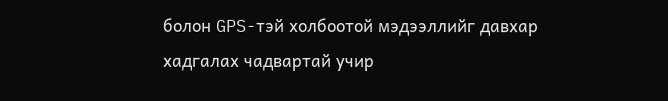болон GPS-тэй холбоотой мэдээллийг давхар хадгалах чадвартай учир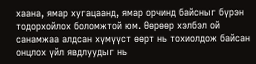хаана, ямар хугацаанд, ямар орчинд байсныг бүрэн тодорхойлох боломжтой юм. Өөрөөр хэлбэл ой санамжаа алдсан хүмүүст өөрт нь тохиолдож байсан онцлох үйл явдлуудыг нь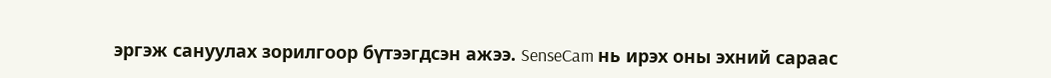эргэж сануулах зорилгоор бүтээгдсэн ажээ. SenseCam нь ирэх оны эхний сараас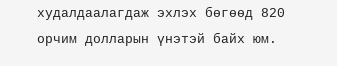худалдаалагдаж эхлэх бөгөөд 820 орчим долларын үнэтэй байх юм.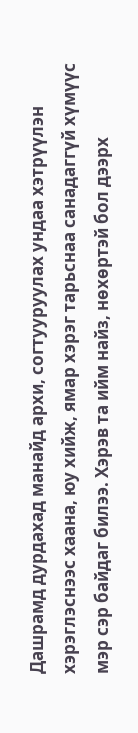Дашрамд дурдахад манайд архи, согтууруулах ундаа хэтрүүлэн хэрэглэснээс хаана, юу хийж, ямар хэрэг тарьснаа санадаггүй хүмүүс мэр сэр байдаг билээ. Хэрэв та ийм найз, нөхөртэй бол дээрх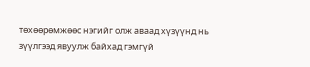төхөөрөмжөөс нэгийг олж аваад хүзүүнд нь зүүлгээд явуулж байхад гэмгүй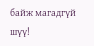байж магадгүй шүү!